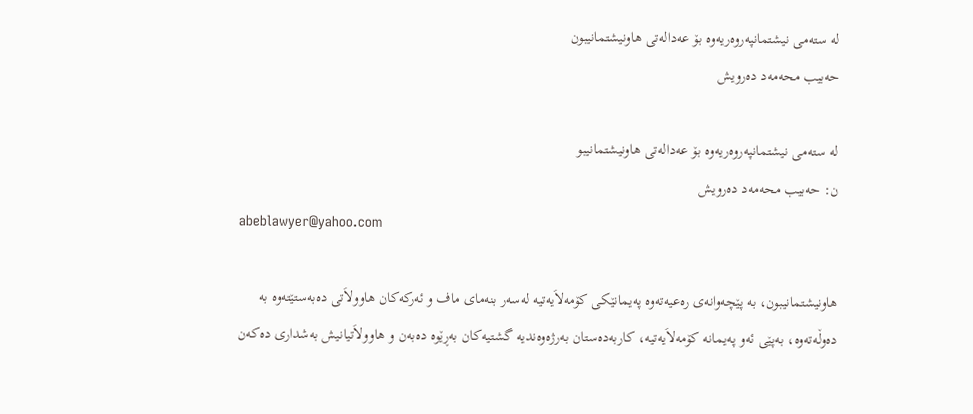له‌ سته‌می‌ نیشتمانپه‌روه‌ریه‌وه‌ بۆ عه‌داله‌تی‌ هاونیشتمانیبون
حه‌بیب محه‌مه‌د ده‌رویش

له‌ سته‌می‌ نیشتمانپه‌روه‌ریه‌وه‌ بۆ عه‌داله‌تی‌ هاونیشتمانیبو
ن: حه‌بیب محه‌مه‌د ده‌رویش
abeblawyer@yahoo.com

هاونیشتمانیبون، به‌ پێچه‌وانه‌ی‌ ره‌عیه‌ته‌وه‌ په‌یمانێكی‌ كۆمه‌لاَیه‌تیه‌ له‌سه‌ر بنه‌مای‌ ماف و ئه‌ركه‌كان هاوولاَتی‌ ده‌به‌ستێته‌وه‌ به‌ ده‌وڵه‌ته‌وه‌، به‌پێی‌ ئه‌و په‌یمانه‌ كۆمه‌لاَیه‌تیه‌، كاربه‌ده‌ستان به‌رژه‌وه‌ندیه‌ گشتیه‌كان به‌ڕێوه‌ ده‌به‌ن و هاوولاَتیانیش به‌شداری‌ ده‌كه‌ن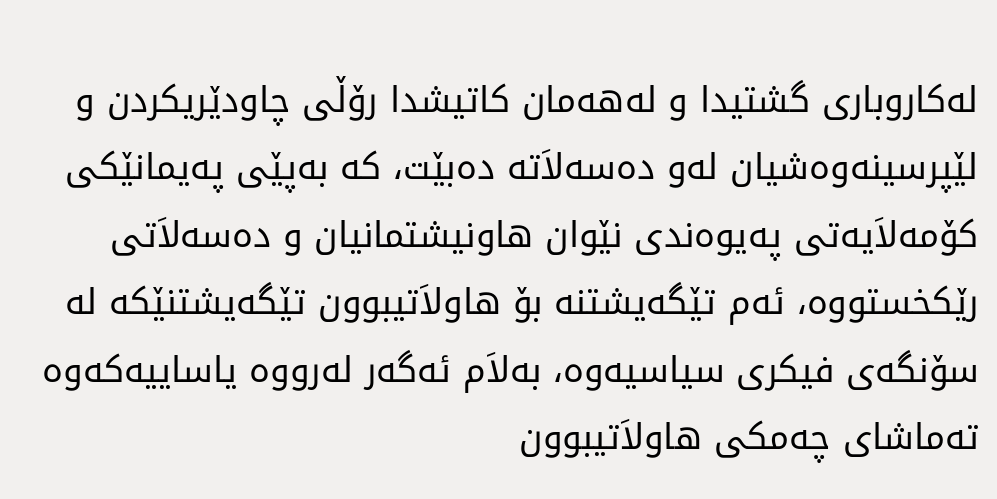له‌كاروباری‌ گشتیدا و له‌هه‌مان كاتیشدا رۆڵی‌ چاودێریكردن و لێپرسینه‌وه‌شیان له‌و ده‌سه‌لاَته‌ ده‌بێت، كه‌ به‌پێی‌ په‌یمانێكی‌ كۆمه‌لاَیه‌تی‌ په‌یوه‌ندی‌ نێوان هاونیشتمانیان و ده‌سه‌لاَتی‌ رێكخستووه‌، ئه‌م تێگه‌یشتنه‌ بۆ هاولاَتیبوون تێگه‌یشتنێكه‌ له‌ سۆنگه‌ی‌ فیكری‌ سیاسیه‌وه‌، به‌لاَم ئه‌گه‌ر له‌رووه‌ یاساییه‌كه‌وه‌ ته‌ماشای‌ چه‌مكی‌ هاولاَتیبوون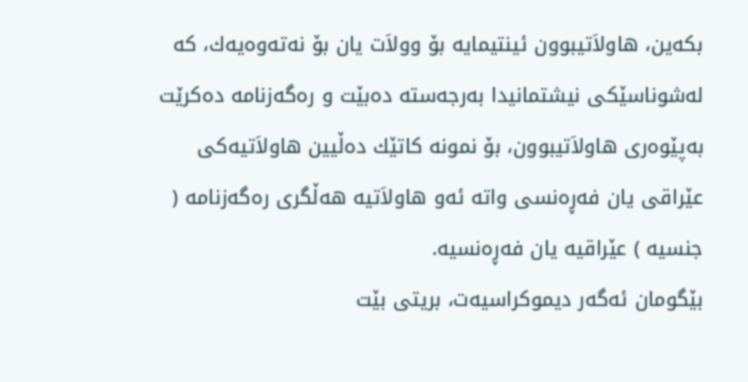بكه‌ین، هاولاَتیبوون ئینتیمایه‌ بۆ وولاَت یان بۆ نه‌ته‌وه‌یه‌ك، كه‌ له‌شوناسێكی‌ نیشتمانیدا به‌رجه‌سته‌ ده‌بێت و ره‌گه‌زنامه‌ ده‌كرێت به‌پێوه‌ری‌ هاولاَتیبوون، بۆ نمونه‌ كاتێك ده‌ڵیین هاولاَتیه‌كی‌ عێراقی‌ یان فه‌ڕه‌نسی‌ واته‌ ئه‌و هاولاَتیه‌ هه‌ڵگری‌ ره‌گه‌زنامه‌ ( جنسیه‌ ) عێراقیه‌ یان فه‌ڕه‌نسیه‌.
بێگومان ئه‌گه‌ر دیموكراسیه‌ت، بریتی‌ بێت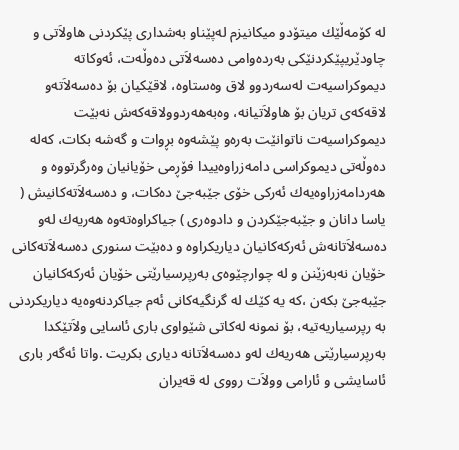له‌ كۆمه‌ڵێك میتۆدو میكانیزم له‌پێناو به‌شداری‌ پێكردنی‌ هاولاَتی‌ و چاودێریپێكردنێكی‌ به‌رده‌وامی‌ ده‌سه‌لاَتی‌ ده‌وڵه‌ت، ئه‌وكاته‌ دیموكراسیه‌ت له‌سه‌ردوو لاق وه‌ستاوه‌، لاقێكیان بۆ ده‌سه‌لاَته‌و لاقه‌كه‌ی‌ تریان بۆ هاولاَتیانه‌، وه‌به‌هه‌ردوولاقه‌كه‌ش نه‌بێت دیموكراسیه‌ت ناتوانێت به‌ره‌و پێشه‌وه‌ بڕوات و گه‌شه‌ بكات، كه‌له‌ ده‌وڵه‌تی‌ دیموكراسی‌ دامه‌زراوه‌ییدا فۆڕمی‌ خۆیانیان وه‌رگرتووه‌ و هه‌ردامه‌زراوه‌یه‌ك ئه‌ركی‌ خۆی‌ جێبه‌جێ‌ ده‌كات، و ده‌سه‌لاَته‌كانیش ( یاسا دانان و جێبه‌جێكردن و دادوه‌ری‌ ) جیاكراوه‌ته‌وه‌ هه‌ریه‌ك له‌و ده‌سه‌لاَتانه‌ش ئه‌ركه‌كانیان دیاریكراوه‌ و ده‌بێت سنوری‌ ده‌سه‌لاَته‌كانی‌ خۆیان نه‌به‌زێنن و له‌ چوارچێوه‌ی‌ به‌رپرسیارێتی‌ خۆیان ئه‌ركه‌كانیان جێبه‌جێ‌ بكه‌ن ،كه‌ یه‌ كێك له‌ گرنگیه‌كانی‌ ئه‌م جیاكردنه‌وه‌یه‌ دیاریكردنی‌ به‌ رپرسیاریه‌تیه‌، بۆ نمونه‌ له‌كاتی‌ شێواوی‌ باری‌ ئاسایی‌ ولاَتێكدا به‌رپرسیارێتی‌ هه‌ریه‌ك له‌و ده‌سه‌لاَتانه‌ دیاری‌ بكریت .واتا ئه‌گه‌ر باری‌ ئاسایشی‌ و ئارامی‌ وولاَت رووی‌ له‌ قه‌یران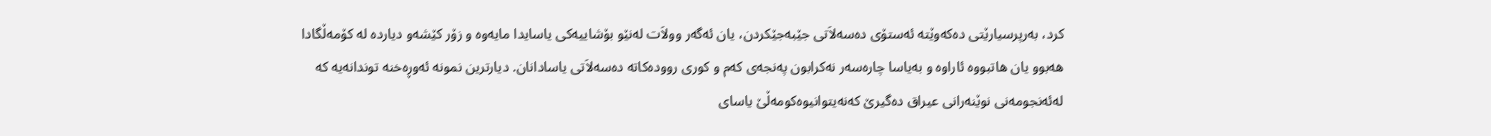كرد، به‌رپرسیارێتی‌ ده‌كه‌وێته‌ ئه‌ستۆی‌ ده‌سه‌لاَتی‌ جێبه‌جێكردن، یان ئه‌گه‌ر وولاَت له‌نێو بۆشاییه‌كی‌ یاسایدا مایه‌وه‌ و زۆر كێشه‌و دیارده‌ له‌ كۆمه‌ڵگادا هه‌بوو یان هاتبووه‌ ئاراوه‌ و به‌یاسا چاره‌سه‌ر نه‌كرابون په‌نجه‌ی‌ كه‌م و كوری‌ رووده‌كاته‌ ده‌سه‌لاَتی‌ یاسادانان. دیارترین نمونه‌ ئه‌وڕه‌خنه‌ توندانه‌یه‌ كه‌ له‌ئه‌نجومه‌نی‌ نوێنه‌رانی‌ عیراق ده‌گیرێ‌ كه‌نه‌یتوانیوه‌كومه‌ڵێ‌ یاسای‌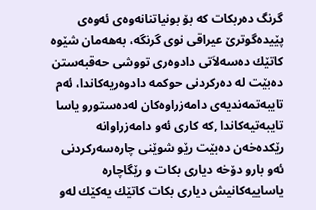گرنگ ده‌ربكات كه‌ بۆ بونیاتنانه‌وه‌ی‌ ئه‌وه‌ی‌ پێیده‌گوترێ‌ عیراقی‌ نوی‌ گرنگه‌، به‌هه‌مان شێوه‌ كاتێك ده‌سه‌لاَتی‌ دادوه‌ری‌ تووشی‌ حه‌قبه‌ستن ده‌بێت له‌ ده‌ركردنی‌ حوكمه‌ دادوه‌ریه‌كاندا، ئه‌م تایبه‌تمه‌ندیه‌ی‌ دامه‌زراوه‌كان له‌ده‌ستورو یاسا تایبه‌تیه‌كاندا ,كه‌ كاری‌ ئه‌و دامه‌زراوانه‌ رێكده‌خه‌ن ده‌بێت رێو شوێنی‌ چاره‌سه‌ركردنی‌ ئه‌و بارو دۆخه‌ دیاری‌ بكات و رێگاچاره‌ یاساییه‌كانیش دیاری‌ بكات كاتێك یه‌كێك له‌و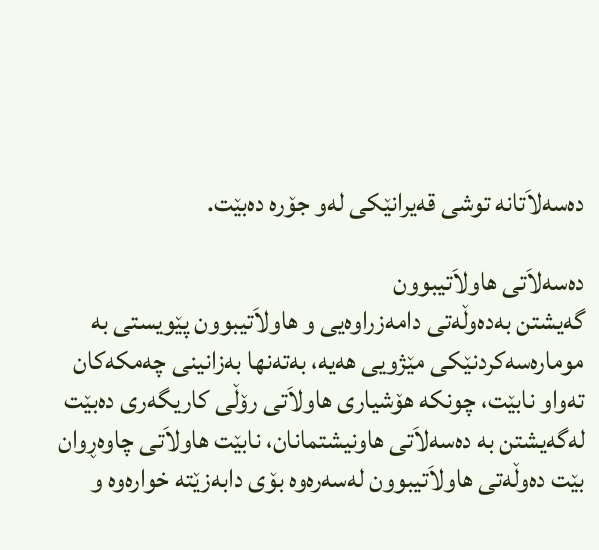ده‌سه‌لاَتانه‌ توشی‌ قه‌یرانێكی‌ له‌و جۆره‌ ده‌بێت.

ده‌سه‌لاَتی‌ هاولاَتیبوون
گه‌یشتن به‌ده‌وڵه‌تی‌ دامه‌زراوه‌یی‌ و هاولاَتیبوون پێویستی‌ به‌ موماره‌سه‌كردنێكی‌ مێژویی‌ هه‌یه‌، به‌ته‌نها به‌زانینی‌ چه‌مكه‌كان ته‌واو نابێت، چونكه‌ هۆشیاری‌ هاولاَتی‌ رۆڵی‌ كاریگه‌ری‌ ده‌بێت له‌گه‌یشتن به‌ ده‌سه‌لاَتی‌ هاونیشتمانان، نابێت هاولاَتی‌ چاوه‌ڕوان بێت ده‌وڵه‌تی‌ هاولاَتیبوون له‌سه‌ره‌وه‌ بۆی‌ دابه‌زێته‌ خواره‌وه‌ و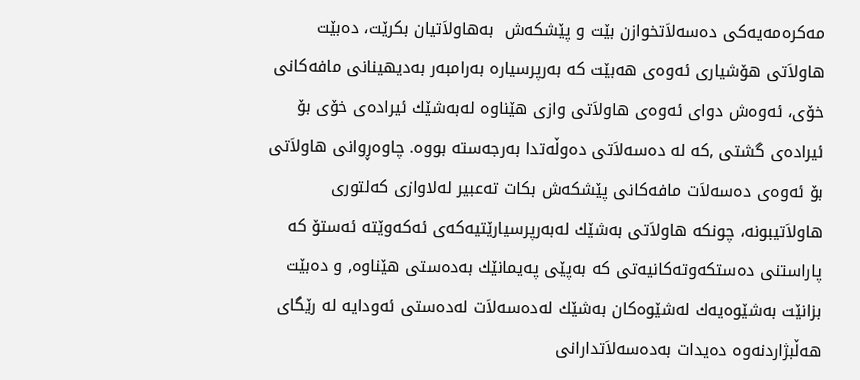مه‌كره‌مه‌یه‌كی‌ ده‌سه‌لاَتخوازن بێت و پێشكه‌ش  به‌هاولاَتیان بكرێت، ده‌بێت هاولاَتی‌ هۆشیاری‌ ئه‌وه‌ی‌ هه‌بێت كه‌ به‌رپرسیاره‌ به‌رامبه‌ر به‌دیهینانی‌ مافه‌كانی‌ خۆی‌، ئه‌وه‌ش دوای‌ ئه‌وه‌ی‌ هاولاَتی‌ وازی‌ هێناوه‌ له‌به‌شێك ئیراده‌ی‌ خۆی‌ بۆ ئیراده‌ی‌ گشتی‌ ,كه‌ له‌ ده‌سه‌لاَتی‌ ده‌وڵه‌تدا به‌رجه‌سته‌ بووه‌. چاوه‌ڕوانی‌ هاولاَتی‌ بۆ ئه‌وه‌ی‌ ده‌سه‌لاَت مافه‌كانی‌ پێشكه‌ش بكات ته‌عبیر له‌لاوازی‌ كه‌لتوری‌ هاولاَتیبونه‌، چونكه‌ هاولاَتی‌ به‌شێك له‌به‌رپرسیارێتیه‌كه‌ی‌ ئه‌كه‌وێته‌ ئه‌ستۆ كه‌ پاراستنی‌ ده‌ستكه‌وته‌كانیه‌تی‌ كه‌ به‌پێی‌ په‌یمانێك به‌ده‌ستی‌ هێناوه‌, و ده‌بێت بزانێت به‌شێوه‌یه‌ك له‌شێوه‌كان به‌شێك له‌ده‌سه‌لاَت له‌ده‌ستی‌ ئه‌ودایه‌ له‌ رێگای‌ هه‌ڵبژاردنه‌وه‌ ده‌یدات به‌ده‌سه‌لاَتدارانی‌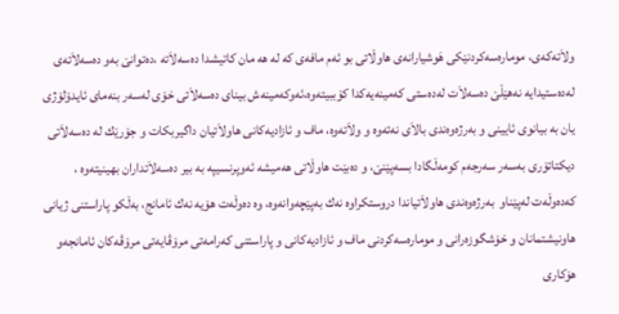ولاَته‌كه‌ی‌، موماره‌سه‌كردنێكی‌ هَوشیارانه‌ی‌ هاوڵاتی‌ بو ئه‌م مافه‌ی‌ كه‌ له‌ هه‌ مان كاتیشدا ده‌سه‌لاَته‌ ،ده‌توانێ‌ به‌و ده‌سه‌لاَته‌ی‌ له‌ده‌ستیدایه‌ نه‌هێڵێ‌ ده‌سه‌لاَت له‌ده‌ستی‌ كه‌مینه‌یه‌كدا كۆببیته‌وه‌،ئه‌وكه‌مینه‌ش بینای‌ ده‌سه‌لاَتی‌ خۆی‌ له‌سه‌ر بنه‌مای‌ ئایدۆلۆژی‌ یان به‌ بیانوی‌ ئایینی‌ و به‌رژه‌وه‌ندی‌ بالاَی‌ نه‌ته‌وه‌ و ولاَته‌وه‌، ماف و ئازادیه‌كانی‌ هاولاَتیان داگیربكات و جۆرێك له‌ ده‌سه‌لاَتی‌ دیكتاتۆری‌ به‌سه‌ر سه‌رجه‌م كومه‌ڵگادا بسه‌پێنێ‌، و ده‌بێت هاوڵاتی‌ هه‌میشه‌ ئه‌وپرنسیپه‌ به‌ بیر ده‌سه‌لاَتداران بهینیته‌وه‌ ، كه‌ده‌وڵه‌ت له‌پێناو  به‌رژه‌وه‌ندی‌ هاولاَتیاندا دروستكراوه‌ نه‌ك به‌پێچه‌وانه‌وه‌، وه‌ ده‌وڵه‌ت هۆیه‌ نه‌ك ئامانج، به‌ڵكو پاراستنی‌ ژیانی‌ هاونیشتمانان و خۆشگوزه‌رانی‌ و موماره‌سه‌كردنی‌ ماف و ئازادیه‌كانی‌ و پاراستنی‌ كه‌رامه‌تی‌ مرۆڤایه‌تی‌ مرۆڤه‌كان ئامانجه‌و هۆكاری‌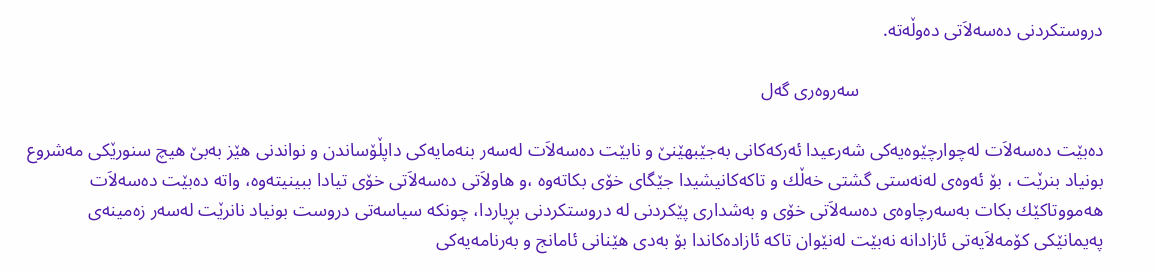دروستكردنی‌ ده‌سه‌لاَتی‌ ده‌وڵه‌ته‌.

                                                    سه‌روه‌ری‌ گه‌ل

ده‌بێت ده‌سه‌لاَت له‌چوارچێوه‌یه‌كی‌ شه‌رعیدا ئه‌ركه‌كانی‌ به‌جێبهێنێ‌ و نابێت ده‌سه‌لاَت له‌سه‌ر بنه‌مایه‌كی‌ داپڵۆساندن و نواندنی‌ هێز به‌بێ‌ هیچ سنورێكی‌ مه‌شروع بونیاد بنرێت ، بۆ ئه‌وه‌ی‌ له‌نه‌ستی‌ گشتی‌ خه‌ڵك و تاكه‌كانیشیدا جێگای‌ خۆی‌ بكاته‌وه‌ ،و هاولاَتی‌ ده‌سه‌لاَتی‌ خۆی‌ تیادا ببینیته‌وه‌، واته‌ ده‌بێت ده‌سه‌لاَت هه‌مووتاكێك بكات به‌سه‌رچاوه‌ی‌ ده‌سه‌لاَتی‌ خۆی‌ و به‌شداری‌ پێكردنی‌ له‌ دروستكردنی‌ بڕیاردا، چونكه‌ سیاسه‌تی‌ دروست بونیاد نانرێت له‌سه‌ر زه‌مینه‌ی‌ په‌یمانێكی‌ كۆمه‌لاَیه‌تی‌ ئازادانه‌ نه‌بێت له‌نێوان تاكه‌ ئازاده‌كاندا بۆ به‌دی‌ هێنانی‌ ئامانج و به‌رنامه‌یه‌كی‌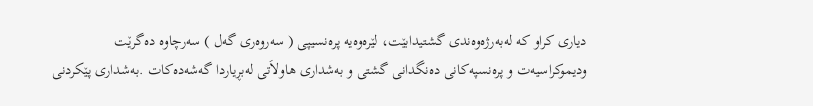دیاری‌ كراو كه‌ له‌به‌رژه‌وه‌ندی‌ گشتیدابێت، لێره‌وه‌یه‌ پره‌نسیپی‌ ( سه‌روه‌ری‌ گه‌ل ) سه‌رچاوه‌ ده‌گرێت ودیموكراسیه‌ت و پره‌نسپه‌كانی‌ ده‌نگدانی‌ گشتی‌ و به‌شداری‌ هاولاَتی‌ له‌بڕیاردا گه‌شه‌ده‌كات .به‌شداری‌ پێكردنی‌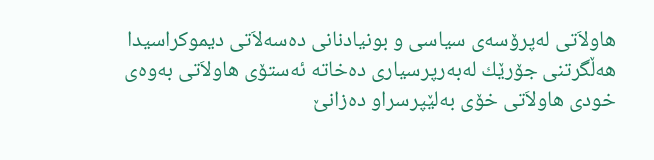هاولاَتی‌ له‌پرۆسه‌ی‌ سیاسی‌ و بونیادنانی‌ ده‌سه‌لاَتی‌ دیموكراسیدا هه‌ڵگرتنی‌ جۆرێك له‌به‌رپرسیاری‌ ده‌خاته‌ ئه‌ستۆی‌ هاولاَتی‌ به‌وه‌ی‌ خودی‌ هاولاَتی‌ خۆی‌ به‌لێپرسراو ده‌زانێ‌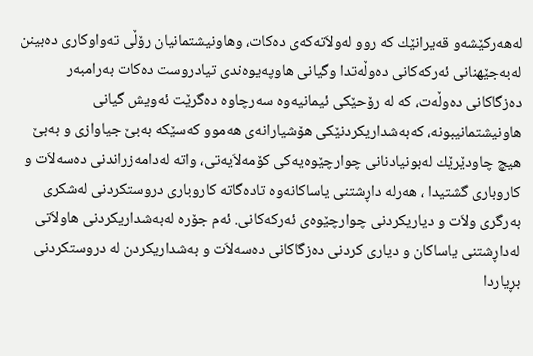له‌هه‌ركێشه‌و قه‌یرانێك كه‌ روو له‌ولاَته‌كه‌ی‌ ده‌كات، وهاونیشتمانیان رۆڵی‌ ته‌واوكاری‌ ده‌بینن له‌به‌جێهنانی‌ ئه‌ركه‌كانی‌ ده‌وڵه‌تدا وگیانی‌ هاوپه‌یوه‌ندی‌ تیادروست ده‌كات به‌رامبه‌ر ده‌زگاكانی‌ ده‌وڵه‌ت، كه‌ له‌ رۆحێكی‌ ئیمانیه‌وه‌ سه‌رچاوه‌ ده‌گرێت ئه‌ویش گیانی‌ هاونیشتمانیبونه‌، كه‌به‌شداریكردنێكی‌ هۆشیارانه‌ی‌ هه‌موو كه‌سێكه‌ به‌بێ‌ جیاوازی‌ و به‌بێ‌ هیچ چاودێرێك له‌بونیادنانی‌ چوارچێوه‌یه‌كی‌ كۆمه‌لاَیه‌تی‌، واته‌ له‌دامه‌زراندنی‌ ده‌سه‌لاَت و كاروباری‌ گشتیدا ، هه‌رله‌ داڕشتنی‌ یاساكانه‌وه‌ تاده‌گاته‌ كاروباری‌ دروستكردنی‌ له‌شكری‌ به‌رگری‌ ولاَت و دیاریكردنی‌ چوارچێوه‌ی‌ ئه‌ركه‌كانی‌. ئه‌م جۆره‌ له‌به‌شداریكردنی‌ هاولاَتی‌ له‌داڕشتنی‌ یاساكان و دیاری‌ كردنی‌ ده‌زگاكانی‌ ده‌سه‌لاَت و به‌شداریكردن له‌ دروستكردنی‌ بڕیاردا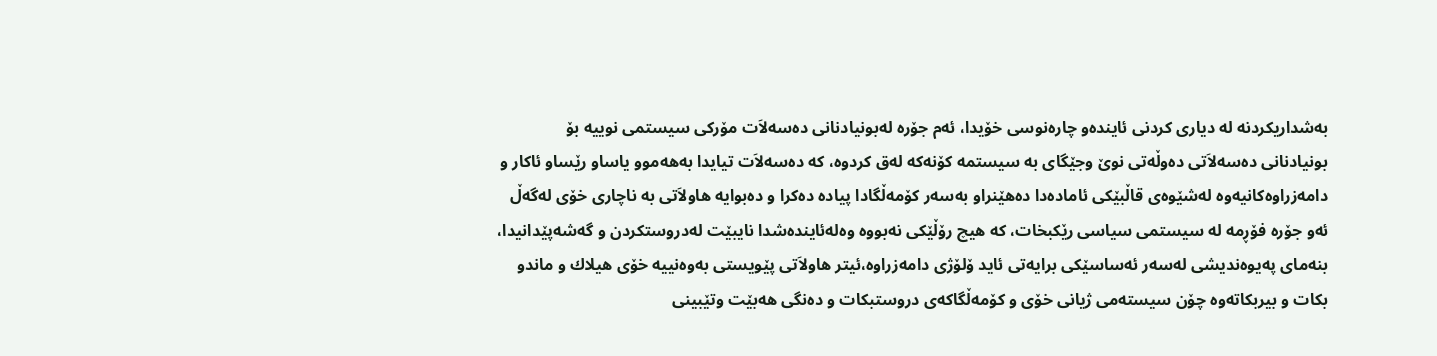به‌شداریكردنه‌ له‌ دیاری‌ كردنی‌ ئاینده‌و چاره‌نوسی‌ خۆیدا، ئه‌م جۆره‌ له‌بونیادنانی‌ ده‌سه‌لاَت مۆركی‌ سیستمی‌ نوییه‌ بۆ بونیادنانی‌ ده‌سه‌لاَتی‌ ده‌وڵه‌تی‌ نوێ‌ وجێگای‌ به‌ سیستمه‌ كۆنه‌كه‌ له‌ق كردوه‌، كه‌ ده‌سه‌لاَت تیایدا به‌هه‌موو یاساو رێساو ئاكار و دامه‌زراوه‌كانیه‌وه‌ له‌شێوه‌ی‌ قاڵبێكی‌ ئاماده‌دا ده‌هێنراو به‌سه‌ر كۆمه‌ڵگادا پیاده‌ ده‌كرا و ده‌بوایه‌ هاولاَتی‌ به‌ ناچاری‌ خۆی‌ له‌گه‌ڵ ئه‌و جۆره‌ فۆڕمه‌ له‌ سیستمی‌ سیاسی‌ رێكبخات، كه‌ هیچ رۆڵێكی‌ نه‌بووه‌ وه‌له‌ئاینده‌شدا نایبێت له‌دروستكردن و گه‌شه‌پێدانیدا، بنه‌مای‌ په‌یوه‌ندیشی‌ له‌سه‌ر ئه‌ساسێكی‌ برایه‌تی‌ ئاید ۆلۆژی‌ دامه‌زراوه‌،ئیتر هاولاَتی‌ پێویستی‌ به‌وه‌نییه‌ خۆی‌ هیلاك و ماندو بكات و بیربكاته‌وه‌ چۆن سیسته‌می‌ ژیانی‌ خۆی‌ و كۆمه‌ڵگاكه‌ی‌ دروستبكات و ده‌نگی‌ هه‌بێت وتێبینی‌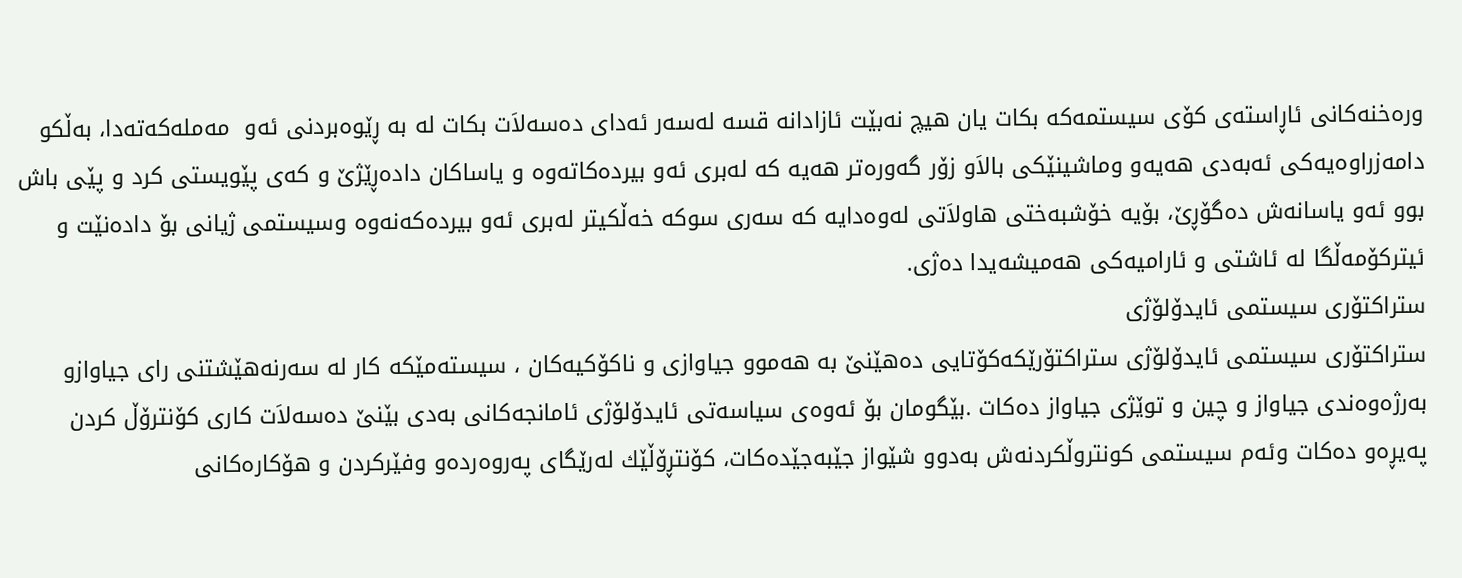وره‌خنه‌كانی‌ ئاڕاسته‌ی‌ كۆی‌ سیستمه‌كه‌ بكات یان هیچ نه‌بێت ئازادانه‌ قسه‌ له‌سه‌ر ئه‌دای‌ ده‌سه‌لاَت بكات له‌ به‌ ڕێوه‌بردنی‌ ئه‌و  مه‌مله‌كه‌ته‌دا، به‌ڵكو دامه‌زراوه‌یه‌كی‌ ئه‌به‌دی‌ هه‌یه‌و وماشینێكی‌ بالاَو زۆر گه‌وره‌تر هه‌یه‌ كه‌ له‌بری‌ ئه‌و بیرده‌كاته‌وه‌ و یاساكان داده‌ڕێژێ‌ و كه‌ی‌ پێویستی‌ كرد و پێی‌ باش بوو ئه‌و یاسانه‌ش ده‌گۆڕێ‌، بۆیه‌ خۆشبه‌ختی‌ هاولاَتی‌ له‌وه‌دایه‌ كه‌ سه‌ری‌ سوكه‌ خه‌ڵكیتر له‌بری‌ ئه‌و بیرده‌كه‌نه‌وه‌ وسیستمی‌ ژیانی‌ بۆ داده‌نێت و ئیتركۆمه‌ڵگا له‌ ئاشتی‌ و ئارامیه‌كی‌ هه‌میشه‌یدا ده‌ژی‌.
ستراكتۆری‌ سیستمی‌ ئایدۆلۆژی‌
ستراكتۆری‌ سیستمی‌ ئایدۆلۆژی‌ ستراكتۆرێكه‌كۆتایی‌ ده‌هێنێ‌ به‌ هه‌موو جیاوازی‌ و ناكۆكیه‌كان ، سیسته‌مێكه‌ كار له‌ سه‌رنه‌هێشتنی‌ رای‌ جیاوازو به‌رژه‌وه‌ندی‌ جیاواز و چین و توێژی‌ جیاواز ده‌كات .بێگومان بۆ ئه‌وه‌ی‌ سیاسه‌تی‌ ئایدۆلۆژی‌ ئامانجه‌كانی‌ به‌دی‌ بێنێ‌ ده‌سه‌لاَت كاری‌ كۆنترۆڵ كردن په‌یڕه‌و ده‌كات وئه‌م سیستمی‌ كونتروڵكردنه‌ش به‌دوو شێواز جێبه‌جێده‌كات، كۆنتڕۆڵێك له‌رێگای‌ په‌روه‌رده‌و وفێركردن و هۆكاره‌كانی‌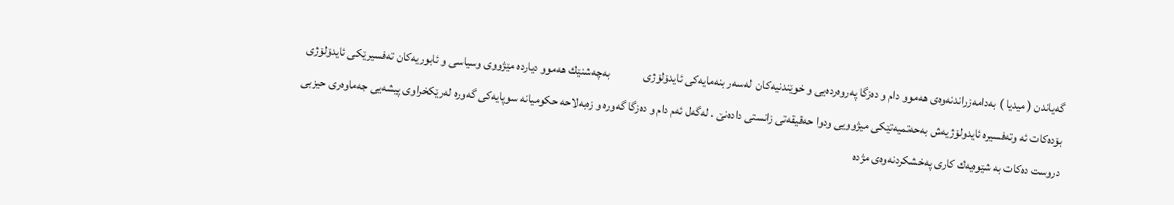گه‌یاندن ( میدیا ) به‌دامه‌زراندنه‌وه‌ی‌ هه‌موو دام و ده‌زگا په‌روه‌رده‌یی‌ و خوێندنیه‌كان  له‌سه‌ر بنه‌مایه‌كی‌ ئایدۆلۆژی‌              به‌چه‌شنێك هه‌موو دیارده‌ مێژووی‌ وسیاسی‌ و ئابوریه‌كان ته‌فسیرێكی‌ ئایدۆلۆژی‌ بۆده‌كات ئه‌ وته‌فسیره‌ ئایدولۆژیه‌ش به‌حه‌تمیه‌تێكی‌ میژوویی‌ ودوا حه‌قیقه‌تی‌ زانستی‌ داده‌نێ‌ . له‌گه‌ل ئه‌م دام و ده‌زگا گه‌وره‌ و زه‌به‌لاحه‌ حكومیانه‌ سوپایه‌كی‌ گه‌وره‌ له‌رێكخراوی‌ پیشه‌یی‌ جه‌ماوه‌ری‌ حیزبی‌ دروست ده‌كات به‌ شێوه‌یه‌ك كاری‌ په‌خشكردنه‌وه‌ی‌ مژده‌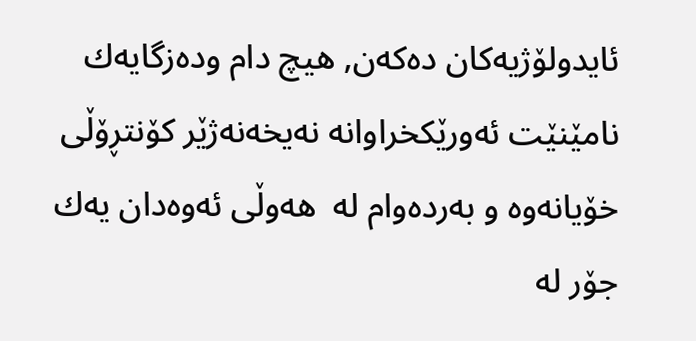ئایدولۆژیه‌كان ده‌كه‌ن, هیچ دام وده‌زگایه‌ك نامێنێت ئه‌ورێكخراوانه‌ نه‌یخه‌نه‌ژێر كۆنتڕۆڵی‌ خۆیانه‌وه‌ و به‌رده‌وام له‌  هه‌وڵی‌ ئه‌وه‌دان یه‌ك جۆر له‌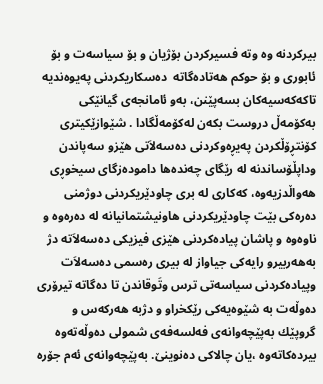بیركردنه‌ وه‌ وته‌ فسیركردن بۆژیان و بۆ سیاسه‌ت و بۆ ئابوری‌ و بۆ حوكم هه‌تاده‌گاته‌  ده‌سكاریكردنی‌ په‌یوه‌ندیه‌ تاكه‌كه‌سیه‌كان بسه‌پێنن، به‌و ئامانجه‌ی‌ گیانێكی‌ به‌كۆمه‌ڵ دروست بكه‌ن له‌كۆمه‌ڵگادا . شێوازێكیتری‌ كۆنتڕۆڵكردن په‌یڕه‌وكردنی‌ ده‌سه‌لاَتی‌ هێزو سه‌پاندن وداپڵۆساندنه‌ له‌ رێگای‌ چه‌نده‌ها داموده‌زگای‌ سیخوڕی‌ هه‌واڵدزیه‌وه‌، كه‌كاری‌ له‌ بری‌ چاودێریكردنی‌ دوژمنی‌ ده‌ره‌كی‌ بێت چاودێریكردنی‌ هاونیشتمانیانه‌ له‌ ده‌ره‌وه‌ و ناوه‌وه‌ و پاشان پیاده‌كردنی‌ هێزی‌ فیزیكی‌ ده‌سه‌لاَته‌ دژ به‌هه‌ربیرو رایه‌كی‌ جیاواز له‌ بیری‌ ره‌سمی‌ ده‌سه‌لاَت وپیاده‌كردنی‌ سیاسه‌تی‌ ترس وتَوقاندن تا ده‌گاته‌ تیرۆری‌ ده‌وڵه‌ت به‌ شێوه‌یه‌كی‌ رێكخراو و دژبه‌ هه‌ركه‌س و گروپێك به‌پێچه‌وانه‌ی‌ فه‌لسه‌فه‌ی‌ شمولی‌ ده‌وڵه‌ته‌وه‌ بیرده‌كاته‌وه‌ ،یان چالاكی‌ ده‌نوینێ‌. به‌پێچه‌وانه‌ی‌ ئه‌م جۆره‌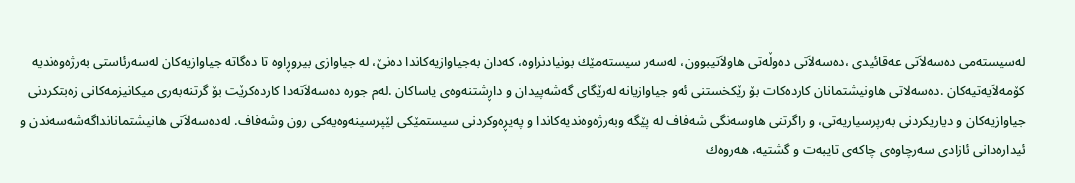له‌سیسته‌می‌ ده‌سه‌لاَتی‌ عه‌قائیدی‌ ،ده‌سه‌لاَتی‌ ده‌وڵه‌تی‌ هاولاَتیبوون، له‌سه‌ر سیسته‌مێك بونیادنراوه‌، كه‌دان به‌جیاوازیه‌كاندا ده‌نێ‌، له‌ جیاوازی بیروڕاوه‌ تا ده‌گاته‌ جیاوازیه‌كان له‌سه‌رئاستی‌ به‌رژه‌وه‌ندیه‌ كۆمه‌لاَیه‌تیه‌كان .ده‌سه‌لاتی‌ هاونیشتمانان كارده‌كات بۆ رێكخستنی‌ ئه‌و جیاوازیانه‌ له‌رێگای‌ گه‌شه‌پیدان و داڕشتنه‌وه‌ی‌ یاساكان .له‌م جوره‌ ده‌سه‌لاَته‌دا كارده‌كرێت بۆ گرتنه‌به‌ری‌ میكانیزمه‌كانی‌ زه‌بتكردنی‌ جیاوازیه‌كان و دیاریكردنی‌ به‌رپرسیاریه‌تی‌، و راگرتنی‌ هاوسه‌نگی‌ شه‌فاف له‌ پێگه‌ وبه‌رژه‌وه‌ندیه‌كاندا و په‌یڕه‌وكردنی‌ سیستمێكی‌ لێپرسینه‌وه‌یه‌كی‌ رون وشه‌فاف. له‌ده‌سه‌لاَتی‌ هانیشتمانانداگه‌شه‌سه‌ندن و ئیداره‌دانی‌ ئازادی‌ سه‌رچاوه‌ی‌ چاكه‌ی‌ تایبه‌ت و گشتیه‌، هه‌روه‌ك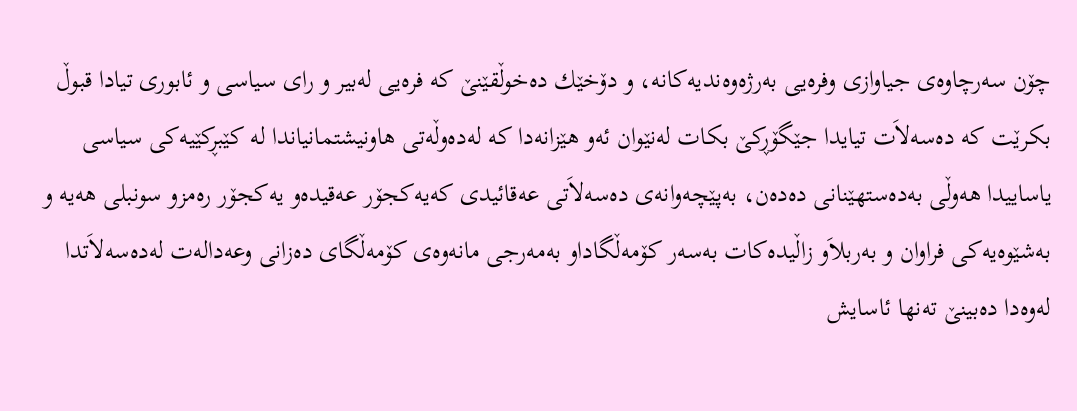چۆن سه‌رچاوه‌ی‌ جیاوازی‌ وفره‌یی‌ به‌رژه‌وه‌ندیه‌كانه‌، و دۆخێك ده‌خوڵقێنێ‌ كه‌ فره‌یی‌ له‌بیر و رای‌ سیاسی‌ و ئابوری‌ تیادا قبوڵ بكرێت كه‌ ده‌سه‌لاَت تیایدا جێگۆڕكێ‌ بكات له‌نێوان ئه‌و هێزانه‌دا كه‌ له‌ده‌وڵه‌تی‌ هاونیشتمانیاندا له‌ كێبڕكێیه‌كی‌ سیاسی‌ یاساییدا هه‌وڵی‌ به‌ده‌ستهێنانی‌ ده‌ده‌ن، به‌پێچه‌وانه‌ی‌ ده‌سه‌لاَتی‌ عه‌قائیدی‌ كه‌یه‌كجۆر عه‌قیده‌و یه‌كجۆر ره‌مزو سونبلی‌ هه‌یه‌ و به‌شێوه‌یه‌كی‌ فراوان و به‌ربلاَو زاڵیده‌كات به‌سه‌ر كۆمه‌ڵگاداو به‌مه‌رجی‌ مانه‌وه‌ی‌ كۆمه‌ڵگای‌ ده‌زانی‌ وعه‌داله‌ت له‌ده‌سه‌لاَتدا له‌وه‌دا ده‌بینێ‌ ته‌نها ئاسایش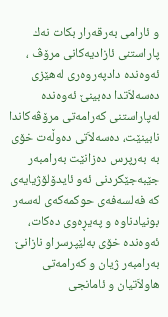و ئارامی‌ به‌رقه‌رار بكات نه‌ك پاراستنی‌ ئازادیه‌كانی‌ مرۆڤ ، ئه‌وه‌نده‌ دادپه‌روه‌ری‌ له‌هێزی‌ ده‌سه‌لاَتدا ده‌بینێ‌ ئه‌وه‌نده‌ له‌پاراستنی‌ كه‌رامه‌تی‌ مرۆڤه‌كاندا نابینێت، ده‌سه‌لاَتی‌ ده‌وڵه‌ت خۆی‌ به‌ به‌رپرس ده‌زانێت به‌رامبه‌ر جێبه‌جێكردنی‌ ئه‌و ئایدۆلۆژیایه‌ی‌ كه‌ فه‌لسه‌فه‌ی‌ حوكمه‌كه‌ی‌ له‌سه‌ر بونیادناوه‌ و په‌یڕه‌وی‌ ده‌كات، ئه‌وه‌نده‌ خۆی‌ به‌لێپرسراو نازانێ‌ به‌رامبه‌ر ژیان و كه‌رامه‌تی‌ هاولاَتیان و ئامانجی‌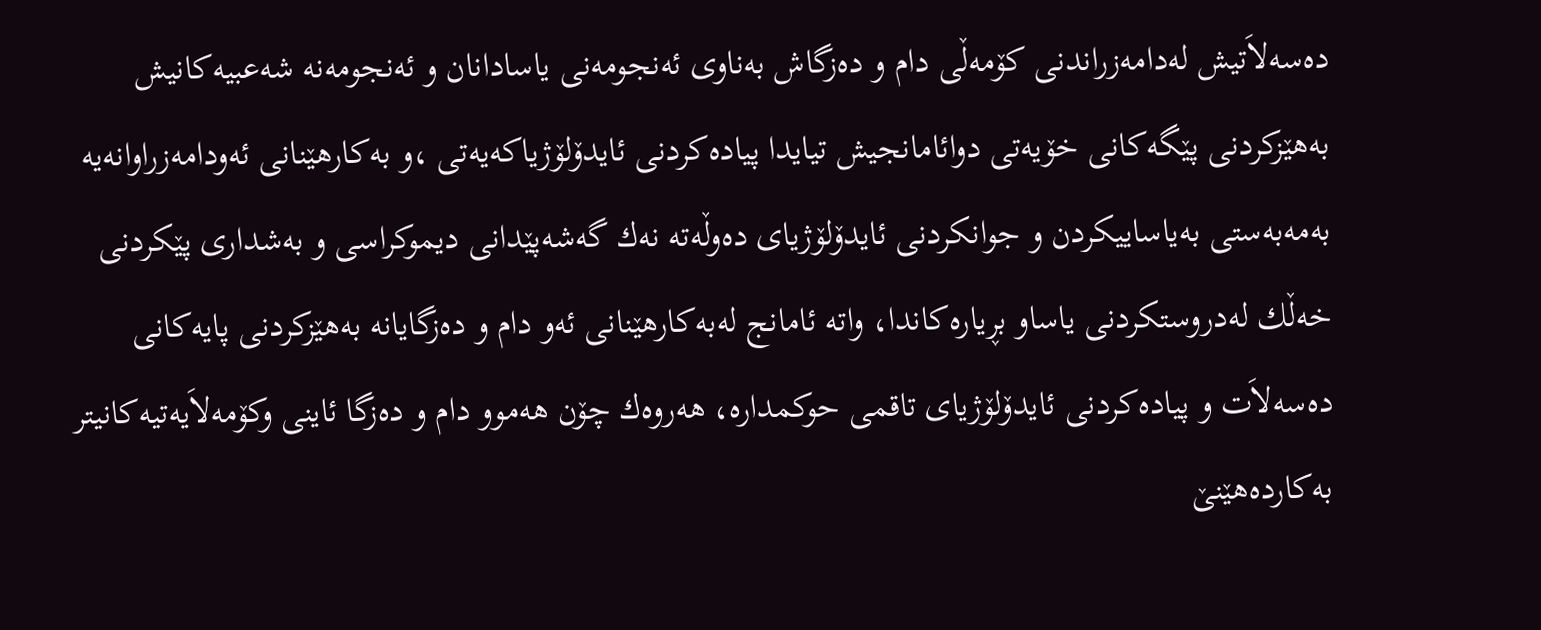ده‌سه‌لاَتیش له‌دامه‌زراندنی‌ كۆمه‌ڵی‌ دام و ده‌زگاش به‌ناوی‌ ئه‌نجومه‌نی‌ یاسادانان و ئه‌نجومه‌نه‌ شه‌عبیه‌كانیش به‌هێزكردنی‌ پێگه‌كانی‌ خۆیه‌تی‌ دوائامانجیش تیایدا پیاده‌كردنی‌ ئایدۆلۆژیاكه‌یه‌تی‌ ،و به‌كارهێنانی‌ ئه‌ودامه‌زراوانه‌یه‌ به‌مه‌به‌ستی‌ به‌یاساییكردن و جوانكردنی‌ ئایدۆلۆژیای‌ ده‌وڵه‌ته‌ نه‌ك گه‌شه‌پێدانی‌ دیموكراسی‌ و به‌شداری‌ پێكردنی‌ خه‌ڵك له‌دروستكردنی‌ یاساو بڕیاره‌كاندا، واته‌ ئامانج له‌به‌كارهێنانی‌ ئه‌و دام و ده‌زگایانه‌ به‌هێزكردنی‌ پایه‌كانی‌ ده‌سه‌لاَت و پیاده‌كردنی‌ ئایدۆلۆژیای‌ تاقمی‌ حوكمداره‌، هه‌روه‌ك چۆن هه‌موو دام و ده‌زگا ئاینی‌ وكۆمه‌لاَیه‌تیه‌كانیتر به‌كارده‌هێنێ‌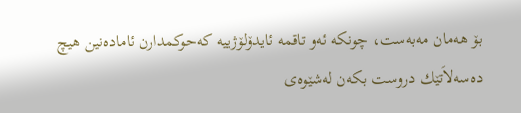بۆ هه‌مان مه‌به‌ست، چونكه‌ ئه‌و تاقمه‌ ئایدۆلۆژییه‌ كه‌حوكمدارن ئاماده‌نین هیچ ده‌سه‌لاَتێك دروست بكه‌ن له‌شێوه‌ی‌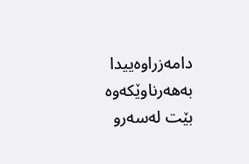دامه‌زراوه‌ییدا به‌هه‌رناوێكه‌وه‌ بێت له‌سه‌رو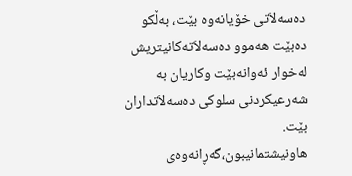ده‌سه‌لاَتی‌ خۆیانه‌وه‌ بێت، به‌ڵكو ده‌بێت هه‌موو ده‌سه‌لاَته‌كانیتریش له‌خوار ئه‌وانه‌بێت وكاریان به‌ شه‌رعیكردنی‌ سلوكی‌ ده‌سه‌لاَتداران بێت.
هاونیشتمانیبون،گه‌ڕانه‌وه‌ی‌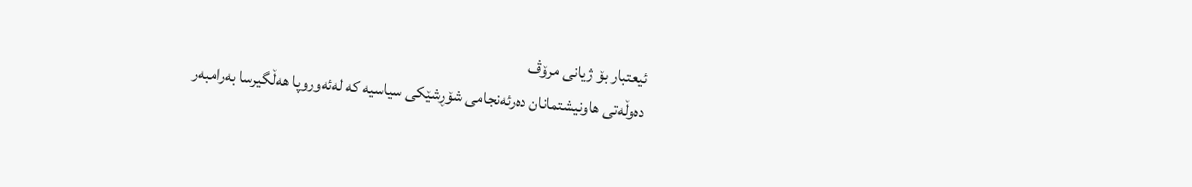ئیعتبار بۆ ژیانی مرۆڤ
ده‌وڵه‌تی‌ هاونیشتمانان ده‌رئه‌نجامی‌ شۆڕشێكی‌ سیاسیه‌ كه‌ له‌ئه‌وروپا هه‌ڵگیرسا به‌رامبه‌ر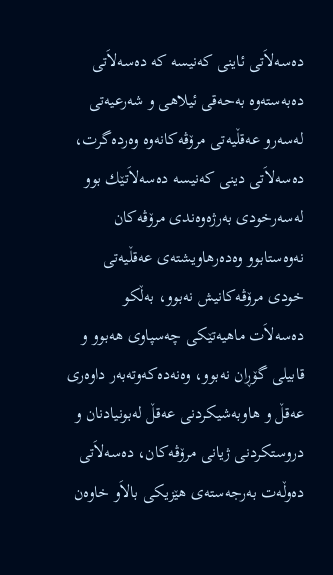ده‌سه‌لاَتی‌ ئاینی‌ كه‌نیسه‌ كه‌ ده‌سه‌لاَتی‌ ده‌به‌سته‌وه‌ به‌حه‌قی‌ ئیلاهی‌ و شه‌رعیه‌تی‌ له‌سه‌رو عه‌قڵیه‌تی‌ مرۆڤه‌كانه‌وه‌ وه‌رده‌گرت، ده‌سه‌لاَتی‌ دینی‌ كه‌نیسه‌ ده‌سه‌لاَتێك بوو له‌سه‌رخودی‌ به‌رژه‌وه‌ندی‌ مرۆڤه‌كان نه‌وه‌ستابوو وه‌ده‌رهاویشته‌ی‌ عه‌قڵیه‌تی‌ خودی‌ مرۆڤه‌كانیش نه‌بوو، به‌ڵكو ده‌سه‌لاَت ماهیه‌تێكی‌ چه‌سپاوی‌ هه‌بوو و قابیلی‌ گۆڕان نه‌بوو، وه‌نه‌ده‌كه‌وته‌به‌ر داوه‌ری‌ عه‌قڵ و هاوبه‌شیكردنی‌ عه‌قڵ له‌بونیادنان و دروستكردنی‌ ژیانی‌ مرۆڤه‌كان، ده‌سه‌لاَتی‌ ده‌وڵه‌ت به‌رجه‌سته‌ی‌ هێزیكی‌ بالاَو خاوه‌ن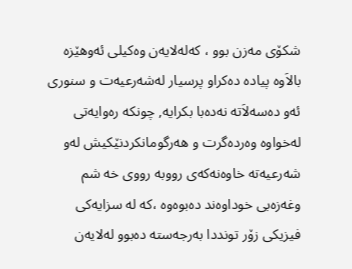شكۆی‌ مه‌زن بوو ، كه‌له‌لایه‌ن وه‌كیلی‌ ئه‌وهێزه‌ بالاَوه‌ پیاده‌ ده‌كراو پرسیار له‌شه‌رعیه‌ت و سنوری‌ ئه‌و ده‌سه‌لاَته‌ نه‌ده‌با بكرایه‌, چونكه‌ ره‌وایه‌تی‌ له‌خواوه‌ وه‌رده‌گرت و هه‌رگومانكردنێكیش له‌و شه‌رعیه‌ته‌ خاوه‌نه‌كه‌ی‌ رووبه‌ رووی‌ خه‌ شم وغه‌زه‌بی‌ خوداوه‌ند ده‌بوه‌وه‌ ،كه‌ له‌ سزایه‌كی‌ فیزیكی‌ زۆر تونددا به‌رجه‌سته‌ ده‌بوو له‌لایه‌ن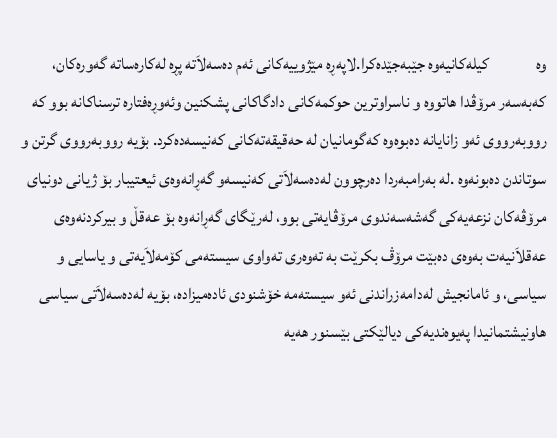وه‌              كیله‌كانیه‌وه‌ جێبه‌جێده‌كرا.لاپه‌ڕه‌ مێژوییه‌كانی‌ ئه‌م ده‌سه‌لاَته‌ پڕه‌ له‌كاره‌ساته‌ گه‌وره‌كان، كه‌به‌سه‌ر مرۆڤدا هاتووه‌ و ناسراوترین حوكمه‌كانی‌ دادگاكانی‌ پشكنین وئه‌وڕه‌فتاره‌ ترسناكانه‌ بوو كه‌ رووبه‌رووی‌ ئه‌و زانایانه‌ ده‌بوه‌وه‌ كه‌گومانیان له‌ حه‌قیقه‌ته‌كانی‌ كه‌نیسه‌ده‌كرد. بۆیه‌ رووبه‌رووی‌ گرتن و سوتاندن ده‌بونه‌وه‌ .له‌ به‌رامبه‌ردا ده‌رچوون له‌ده‌سه‌لاَتی‌ كه‌نیسه‌و گه‌ڕانه‌وه‌ی‌ ئیعتیبار بۆ ژیانی‌ دونیای‌ مرۆڤه‌كان نزعه‌یه‌كی‌ گه‌شه‌سه‌ندوی‌ مرۆڤایه‌تی بوو، له‌رێگای‌ گه‌ڕانه‌وه‌ بۆ عه‌قڵ و بیركردنه‌وه‌ی‌ عه‌قلاَنیه‌ت به‌وه‌ی‌ ده‌بێت مرۆڤ بكرێت به‌ ته‌وه‌ری‌ ته‌واوی‌ سیسته‌می‌ كۆمه‌لاَیه‌تی‌ و یاسایی‌ و سیاسی‌، و ئامانجیش له‌دامه‌زراندنی‌ ئه‌و سیسته‌مه‌ خۆشنودی‌ ئاده‌میزاده‌، بۆیه‌ له‌ده‌سه‌لاَتی‌ سیاسی‌ هاونیشتمانیدا په‌یوه‌ندیه‌كی‌ دیالێكتی‌ بێسنور هه‌یه‌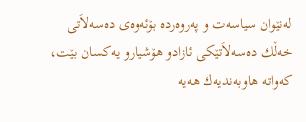له‌نێوان سیاسه‌ت و په‌روه‌رده‌ بۆئه‌وه‌ی‌ ده‌سه‌لاَتی‌ خه‌ڵك ده‌سه‌لاَتێكی‌ ئازادو هۆشیارو یه‌كسان بێت، كه‌واته‌ هاوبه‌ندیه‌ك هه‌یه‌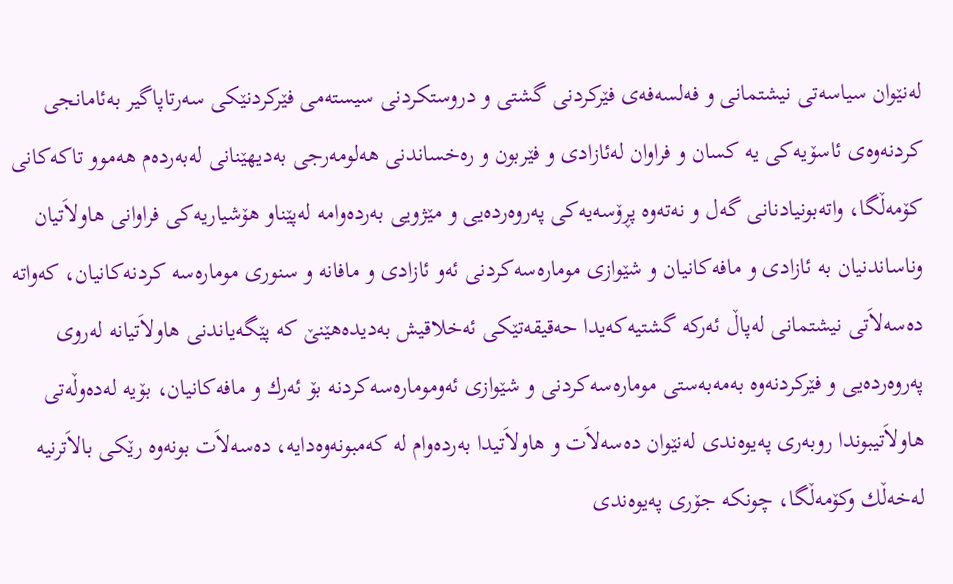له‌نێوان سیاسه‌تی‌ نیشتمانی‌ و فه‌لسه‌فه‌ی‌ فێركردنی‌ گشتی‌ و دروستكردنی‌ سیسته‌می‌ فێركردنێكی‌ سه‌رتاپاگیر به‌ئامانجی‌ كردنه‌وه‌ی‌ ئاسۆیه‌كی‌ یه‌ كسان و فراوان له‌ئازادی‌ و فێربون و ره‌خساندنی‌ هه‌لومه‌رجی‌ به‌دیهێنانی‌ له‌به‌رده‌م هه‌موو تاكه‌كانی‌ كۆمه‌ڵگا، واته‌بونیادنانی‌ گه‌ل و نه‌ته‌وه‌ پڕۆسه‌یه‌كی‌ په‌روه‌رده‌یی‌ و مێژویی‌ به‌رده‌وامه‌ له‌پێناو هۆشیاریه‌كی‌ فراوانی‌ هاولاَتیان وناساندنیان به‌ ئازادی‌ و مافه‌كانیان و شێوازی‌ موماره‌سه‌كردنی‌ ئه‌و ئازادی‌ و مافانه‌ و سنوری‌ موماره‌سه‌ كردنه‌كانیان، كه‌واته‌ ده‌سه‌لاَتی‌ نیشتمانی‌ له‌پاڵ ئه‌ركه‌ گشتیه‌كه‌یدا حه‌قیقه‌تێكی‌ ئه‌خلاقیش به‌دیده‌هێنێ‌ كه‌ پێگه‌یاندنی‌ هاولاَتیانه‌ له‌روی‌ په‌روه‌رده‌یی‌ و فێركردنه‌وه‌ به‌مه‌به‌ستی‌ موماره‌سه‌كردنی‌ و شێوازی‌ ئه‌وموماره‌سه‌كردنه‌ بۆ ئه‌رك و مافه‌كانیان، بۆیه‌ له‌ده‌وڵه‌تی‌ هاولاَتیبوندا روبه‌ری‌ په‌یوه‌ندی‌ له‌نێوان ده‌سه‌لاَت و هاولاَتیدا به‌رده‌وام له‌ كه‌مبونه‌وه‌دایه‌، ده‌سه‌لاَت بونه‌وه‌ رێكی‌ بالاَترنیه‌ له‌خه‌ڵك وكۆمه‌ڵگا، چونكه‌ جۆری‌ په‌یوه‌ندی‌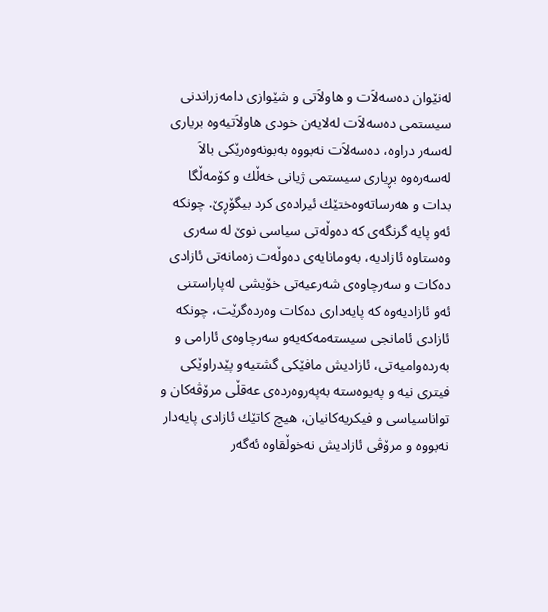له‌نێوان ده‌سه‌لاَت و هاولاَتی و شێوازی‌ دامه‌زراندنی‌ سیستمی‌ ده‌سه‌لاَت له‌لایه‌ن خودی‌ هاولاَتیه‌وه‌ بریاری‌ له‌سه‌ر دراوه‌، ده‌سه‌لاَت نه‌بووه‌ به‌بونه‌وه‌رێكی‌ بالاَ له‌سه‌ره‌وه‌ بڕیاری‌ سیستمی‌ ژیانی‌ خه‌ڵك و كۆمه‌ڵگا بدات و هه‌رساته‌وه‌ختێك ئیراده‌ی‌ كرد بیگۆڕێ‌. چونكه‌ ئه‌و پایه‌ گرنگه‌ی‌ كه‌ ده‌وڵه‌تی‌ سیاسی‌ نوێ‌ له‌ سه‌ری‌ وه‌ستاوه‌ ئازادیه‌، به‌ومانایه‌ی‌ ده‌وڵه‌ت زه‌مانه‌تی‌ ئازادی‌ ده‌كات و سه‌رچاوه‌ی‌ شه‌رعیه‌تی‌ خۆیشی‌ له‌پاراستنی‌ ئه‌و ئازادیه‌وه‌ كه‌ پایه‌داری‌ ده‌كات وه‌رده‌گرێت، چونكه‌ ئازادی‌ ئامانجی‌ سیسته‌مه‌كه‌یه‌و سه‌رچاوه‌ی‌ ئارامی‌ و به‌رده‌وامیه‌تی‌، ئازادیش مافێكی‌ گشتیه‌و پێدراوێكی‌ فیتری‌ نیه‌ و په‌یوه‌سته‌ به‌په‌روه‌رده‌ی‌ عه‌قڵی‌ مرۆڤه‌كان و تواناسیاسی‌ و فیكریه‌كانیان، هیچ كاتێك ئازادی‌ پایه‌دار نه‌بووه‌ و مرۆڤی‌ ئازادیش نه‌خوڵقاوه‌ ئه‌گه‌ر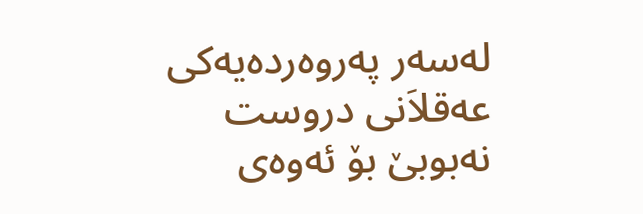له‌سه‌ر په‌روه‌رده‌یه‌كی‌ عه‌قلاَنی‌ دروست نه‌بوبێ‌ بۆ ئه‌وه‌ی‌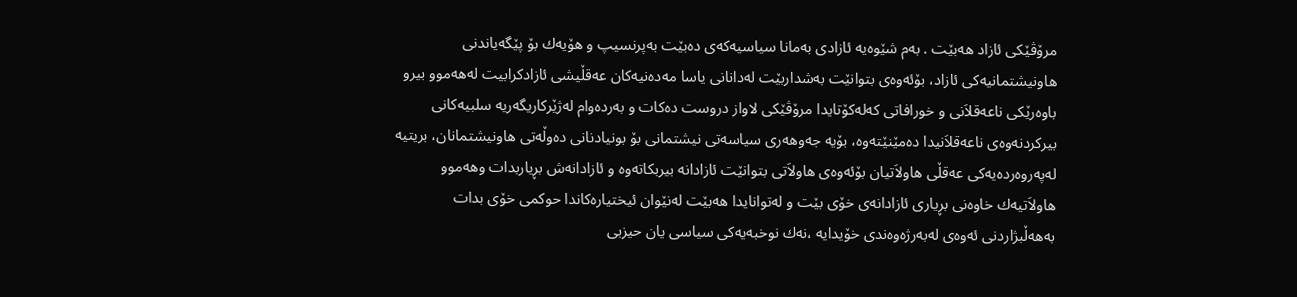مرۆڤێكی‌ ئازاد هه‌بێت . به‌م شێوه‌یه‌ ئازادی‌ به‌مانا سیاسیه‌كه‌ی‌ ده‌بێت به‌پرنسیپ و هۆیه‌ك بۆ پێگه‌یاندنی‌ هاونیشتمانیه‌كی‌ ئازاد، بۆئه‌وه‌ی‌ بتوانێت به‌شداربێت له‌دانانی‌ یاسا مه‌ده‌نیه‌كان عه‌قڵیشی‌ ئازادكرابیت له‌هه‌موو بیرو باوه‌رێكی‌ ناعه‌قلاَنی‌ و خورافاتی‌ كه‌له‌كۆتایدا مرۆڤێكی‌ لاواز دروست ده‌كات و به‌رده‌وام له‌ژێركاریگه‌ریه‌ سلبیه‌كانی‌ بیركردنه‌وه‌ی‌ ناعه‌قلاَنیدا ده‌مێنێته‌وه‌، بۆیه‌ جه‌وهه‌ری‌ سیاسه‌تی‌ نیشتمانی‌ بۆ بونیادنانی‌ ده‌وڵه‌تی‌ هاونیشتمانان، بریتیه‌ له‌په‌روه‌رده‌یه‌كی‌ عه‌قڵی‌ هاولاَتیان بۆئه‌وه‌ی‌ هاولاَتی‌ بتوانێت ئازادانه‌ بیربكاته‌وه‌ و ئازادانه‌ش بڕیاربدات وهه‌موو هاولاَتیه‌ك خاوه‌نی‌ بڕیاری‌ ئازادانه‌ی‌ خۆی‌ بێت و له‌توانایدا هه‌بێت له‌نێوان ئیختیاره‌كاندا حوكمی‌ خۆی‌ بدات به‌هه‌ڵبژاردنی‌ ئه‌وه‌ی‌ له‌به‌رژه‌وه‌ندی‌ خۆیدایه‌ ،نه‌ك نوخبه‌یه‌كی‌ سیاسی‌ یان حیزبی‌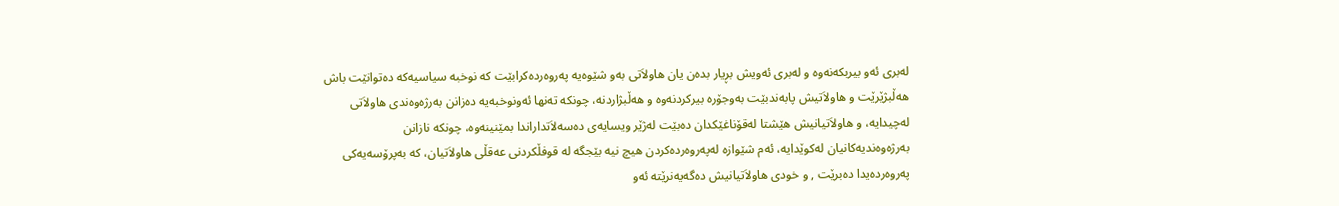له‌بری‌ ئه‌و بیربكه‌نه‌وه‌ و له‌بری‌ ئه‌ویش بڕیار بده‌ن یان هاولاَتی‌ به‌و شێوه‌یه‌ په‌روه‌رده‌كرابێت كه‌ نوخبه‌ سیاسیه‌كه‌ ده‌توانێت باش هه‌ڵبژێرێت و هاولاَتیش پابه‌ندبێت به‌وجۆره‌ بیركردنه‌وه‌ و هه‌ڵبژاردنه‌، چونكه‌ ته‌نها ئه‌ونوخبه‌یه‌ ده‌زانن به‌رژه‌وه‌ندی‌ هاولاَتی‌ له‌چیدایه‌، و هاولاَتیانیش هێشتا له‌قۆناغێكدان ده‌بێت له‌ژێر ویسایه‌ی‌ ده‌سه‌لاَتداراندا بمێنینه‌وه‌، چونكه‌ نازانن به‌رژه‌وه‌ندیه‌كانیان له‌كوێدایه‌، ئه‌م شێوازه‌ له‌په‌روه‌رده‌كردن هیچ نیه‌ بێجگه‌ له‌ قوفڵكردنی‌ عه‌قڵی‌ هاولاَتیان، كه‌ به‌پرۆسه‌یه‌كی‌ په‌روه‌رده‌یدا ده‌برێت , و خودی‌ هاولاَتیانیش ده‌گه‌یه‌نرێته‌ ئه‌و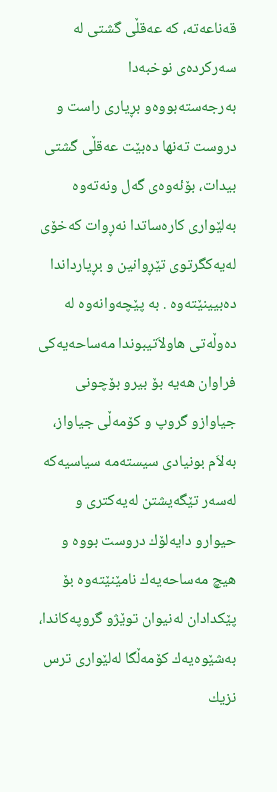قه‌ناعه‌ته‌، كه‌ عه‌قڵی‌ گشتی‌ له‌ سه‌ركرده‌ی‌ نوخبه‌دا به‌رجه‌سته‌بووه‌و بڕیاری‌ راست و دروست ته‌نها ده‌بێت عه‌قڵی‌ گشتی‌ بیدات، بۆئه‌وه‌ی‌ گه‌ل ونه‌ته‌وه‌ به‌لێواری‌ كاره‌ساتدا نه‌ڕوات كه‌خۆی‌ له‌یه‌كگرتوی‌ تێڕوانین و بڕیارداندا ده‌بیینێته‌وه‌ . به‌ پێچه‌وانه‌وه‌ له‌ ده‌وڵه‌تی‌ هاولاَتیبوندا مه‌ساحه‌یه‌كی‌ فراوان هه‌یه‌ بۆ بیرو بۆچونی‌ جیاوازو گروپ و كۆمه‌ڵی‌ جیاواز، به‌لاَم بونیادی‌ سیسته‌مه‌ سیاسیه‌كه‌ له‌سه‌ر تێگه‌یشتن له‌یه‌كتری‌ و حیوارو دایه‌لۆك دروست بووه‌ و هیچ مه‌ساحه‌یه‌ك نامێنێته‌وه‌ بۆ پێكدادان له‌نیوان توێژو گروپه‌كاندا، به‌شێوه‌یه‌ك كۆمه‌ڵگا له‌لێواری‌ ترس نزیك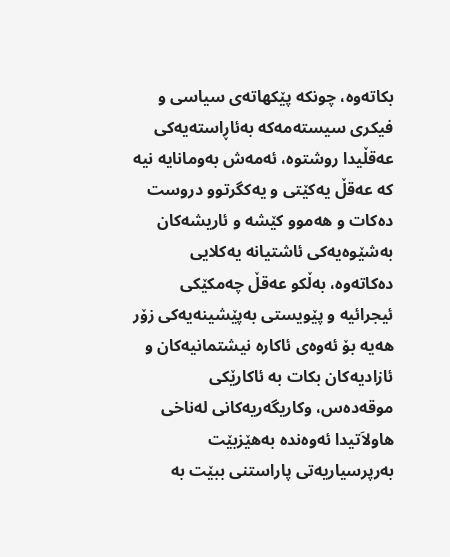بكاته‌وه‌، چونكه‌ پێكهاته‌ی‌ سیاسی‌ و فیكری‌ سیسته‌مه‌كه‌ به‌ئاڕاسته‌یه‌كی‌ عه‌قڵیدا روشتوه‌، ئه‌مه‌ش به‌ومانایه‌ نیه‌ كه‌ عه‌قڵ یه‌كێتی‌ و یه‌كگرتوو دروست ده‌كات و هه‌موو كێشه‌ و ئاریشه‌كان به‌شێوه‌یه‌كی‌ ئاشتیانه‌ یه‌كلایی‌ ده‌كاته‌وه‌، به‌ڵكو عه‌قڵ چه‌مكێكی‌ ئیجرائیه‌ و پێویستی‌ به‌پێشینه‌یه‌كی‌ زۆر هه‌یه‌ بۆ ئه‌وه‌ی‌ ئاكاره‌ نیشتمانیه‌كان و ئازادیه‌كان بكات به‌ ئاكارێكی‌ موقه‌ده‌س، وكاریگه‌ریه‌كانی‌ له‌ناخی‌ هاولاَتیدا ئه‌وه‌نده‌ به‌هێزبێت به‌رپرسیاریه‌تی‌ پاراستنی‌ ببێت به‌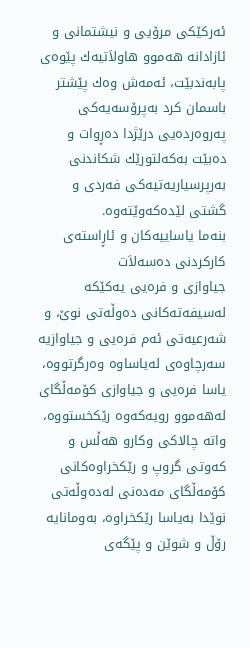ئه‌ركێكی‌ مرۆیی‌ و نیشتمانی‌ و ئازادانه‌ هه‌موو هاولاَتیه‌ك پێوه‌ی‌ پابه‌ندبێت، ئه‌مه‌ش وه‌ك پێشتر باسمان كرد به‌پرۆسه‌یه‌كی‌ په‌روه‌رده‌یی‌ درێژدا ده‌ڕوات و ده‌بێت به‌كه‌لتورێك شكاندنی‌ به‌رپرسیاریه‌تیه‌كی‌ فه‌ردی‌ و گشتی‌ لێده‌كه‌وێته‌وه‌.
بنه‌ما یاساییه‌كان و ئاڕاسته‌ی‌ كاركردنی‌ ده‌سه‌لاَت
جیاوازی‌ و فره‌یی‌ یه‌كێكه‌ له‌سیفه‌ته‌كانی‌ ده‌وڵه‌تی‌ نوێ‌، و شه‌رعیه‌تی‌ ئه‌م فره‌یی‌ و جیاوازیه‌ سه‌رچاوه‌ی‌ له‌یاساوه‌ وه‌رگرتووه‌، یاسا فره‌یی‌ و جیاوازی‌ كۆمه‌ڵگای‌ له‌هه‌موو رویه‌كه‌وه‌ رێكخستووه‌، واته‌ چالاكی‌ وكارو هه‌ڵس و كه‌وتی‌ گروپ و رێكخراوه‌كانی‌ كۆمه‌ڵگای‌ مه‌ده‌نی‌ له‌ده‌وڵه‌تی‌ نوێدا به‌یاسا رێكخراوه‌، به‌ومانایه‌ رۆڵ و شوێن و پێگه‌ی‌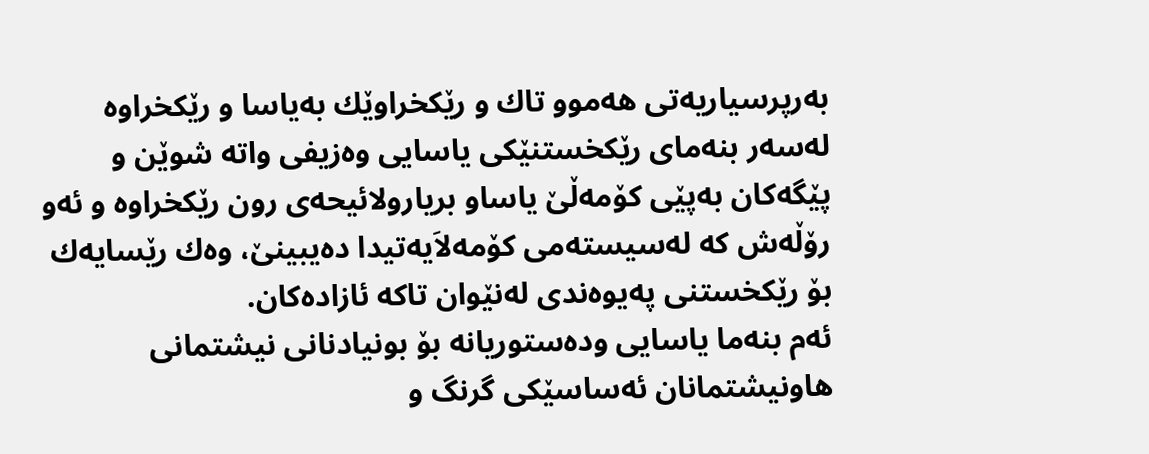به‌رپرسیاریه‌تی‌ هه‌موو تاك و رێكخراوێك به‌یاسا و رێكخراوه‌ له‌سه‌ر بنه‌مای‌ رێكخستنێكی‌ یاسایی‌ وه‌زیفی‌ واته‌ شوێن و پێگه‌كان به‌پێی‌ كۆمه‌ڵێ‌ یاساو بریارولائیحه‌ی‌ رون رێكخراوه‌ و ئه‌و رۆڵه‌ش كه‌ له‌سیسته‌می‌ كۆمه‌لاَیه‌تیدا ده‌یبینێ‌، وه‌ك رێسایه‌ك بۆ رێكخستنی‌ په‌یوه‌ندی‌ له‌نێوان تاكه‌ ئازاده‌كان.
ئه‌م بنه‌ما یاسایی‌ وده‌ستوریانه‌ بۆ بونیادنانی‌ نیشتمانی‌ هاونیشتمانان ئه‌ساسێكی‌ گرنگ و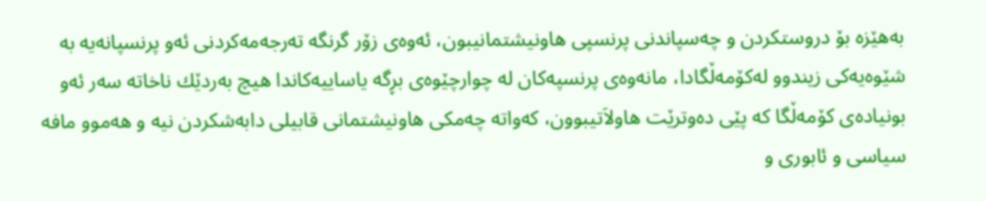به‌هێزه‌ بۆ دروستكردن و چه‌سپاندنی‌ پرنسپی‌ هاونیشتمانیبون، ئه‌وه‌ی‌ زۆر گرنگه‌ ته‌رجه‌مه‌كردنی‌ ئه‌و پرنسپانه‌یه‌ به‌ شێوه‌یه‌كی‌ زیندوو له‌كۆمه‌ڵگادا، مانه‌وه‌ی‌ پرنسپه‌كان له‌ چوارچێوه‌ی‌ بڕگه‌ یاساییه‌كاندا هیچ به‌ردێك ناخاته‌ سه‌ر ئه‌و بونیاده‌ی‌ كۆمه‌ڵگا كه‌ پێی‌ ده‌وترێت هاولاَتیبوون، كه‌واته‌ چه‌مكی‌ هاونیشتمانی‌ قابیلی‌ دابه‌شكردن نیه‌ و هه‌موو مافه‌ سیاسی‌ و ئابوری و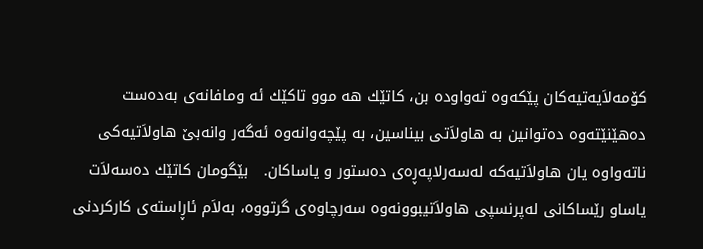كۆمه‌لاَیه‌تیه‌كان پێكه‌وه‌ ته‌واوده‌ بن، كاتێك هه‌ موو تاكێك ئه‌ ومافانه‌ی‌ به‌ده‌ست ده‌هێنێته‌وه‌ ده‌توانین به‌ هاولاَتی‌ بیناسین، به‌ پێچه‌وانه‌وه‌ ئه‌گه‌ر وانه‌بێ‌ هاولاَتیه‌كی‌ ناته‌واوه‌ یان هاولاَتیه‌كه‌ له‌سه‌رلاپه‌ڕه‌ی‌ ده‌ستور و یاساكان.   بێگومان كاتێك ده‌سه‌لاَت یاساو رێساكانی‌ له‌پرنسپی‌ هاولاَتیبوونه‌وه‌ سه‌رچاوه‌ی‌ گرتووه‌، به‌لاَم ئاڕاسته‌ی‌ كاركردنی‌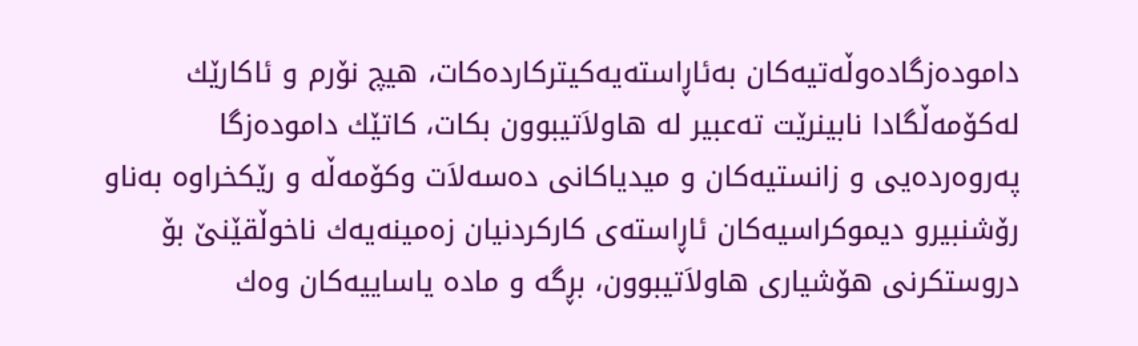داموده‌زگاده‌وڵه‌تیه‌كان به‌ئاڕاسته‌یه‌كیتركارده‌كات، هیچ نۆرم و ئاكارێك له‌كۆمه‌ڵگادا نابینرێت ته‌عبیر له‌ هاولاَتیبوون بكات، كاتێك داموده‌زگا په‌روه‌رده‌یی‌ و زانستیه‌كان و میدیاكانی‌ ده‌سه‌لاَت وكۆمه‌ڵه‌ و رێكخراوه‌ به‌ناو رۆشنبیرو دیموكراسیه‌كان ئاڕاسته‌ی‌ كاركردنیان زه‌مینه‌یه‌ك ناخوڵقێنێ‌ بۆ دروستكرنی‌ هۆشیاری‌ هاولاَتیبوون، بڕگه‌ و ماده‌ یاساییه‌كان وه‌ك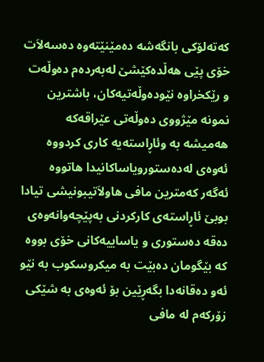كه‌ته‌لۆكی‌ بانگه‌شه‌ ده‌مێنێته‌وه‌ ده‌سه‌لاَت خۆی‌ پێی‌ هه‌ڵده‌كێشێ‌ له‌به‌رده‌م ده‌وڵه‌ت و رێكخراوه‌ نێوده‌وڵه‌تیه‌كان، باشترین نمونه‌ مێژووی‌ ده‌وڵه‌تی‌ عێراقه‌كه‌ هه‌میشه‌ به‌ وئاڕاسته‌یه‌ كاری‌ كردووه‌ ئه‌وه‌ی‌ له‌ده‌ستورویاساكانیدا هاتووه‌ ئه‌گه‌ر كه‌مترین مافی‌ هاولاَتیبونیشی‌ تیادا بوبێ‌ ئاڕاسته‌ی‌ كاركردنی‌ به‌پێچه‌وانه‌وه‌ی‌ ده‌قه‌ ده‌ستوری‌ و یاساییه‌كانی‌ خۆی‌ بووه‌ كه‌ بێگومان ده‌بێت به‌ میكروسكوب به‌ نێو ئه‌و ده‌قانه‌دا بگه‌ڕێین بۆ ئه‌وه‌ی‌ به‌ شێكی‌ زۆركه‌م له‌ مافی‌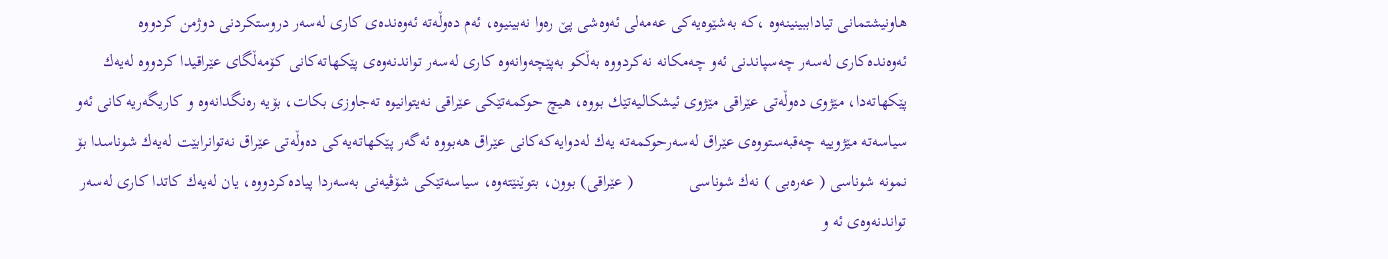هاونیشتمانی‌ تیاداببینینه‌وه‌ ،كه‌ به‌شێوه‌یه‌كی‌ عه‌مه‌لی ئه‌وه‌شی‌ پێ ره‌وا نه‌بینیوه‌، ئه‌م ده‌وڵه‌ته‌ ئه‌وه‌نده‌ی‌ كاری‌ له‌سه‌ر دروستكردنی‌ دوژمن كردووه‌ ئه‌وه‌نده‌كاری‌ له‌سه‌ر چه‌سپاندنی‌ ئه‌و چه‌مكانه‌ نه‌كردووه‌ به‌ڵكو به‌پێچه‌وانه‌وه‌ كاری‌ له‌سه‌ر تواندنه‌وه‌ی‌ پێكهاته‌كانی‌ كۆمه‌ڵگای‌ عێراقیدا كردووه‌ له‌یه‌ك پێكهاته‌دا، مێژوی‌ ده‌وڵه‌تی‌ عێراقی‌ مێژوی‌ ئیشكالیه‌تێك بووه‌، هیچ حوكمه‌تێكی‌ عێراقی‌ نه‌یتوانیوه‌ ته‌جاوزی‌ بكات، بۆیه‌ ره‌نگدانه‌وه‌ و كاریگه‌ریه‌كانی‌ ئه‌و سیاسه‌ته‌ مێژوییه‌ چه‌قبه‌ستووه‌ی‌ عێراق له‌سه‌رحوكمه‌ته‌ یه‌ك له‌دوایه‌كه‌كانی‌ عێراق هه‌بووه‌ ئه‌گه‌ر پێكهاته‌یه‌كی‌ ده‌وڵه‌تی‌ عێراق نه‌توانرابێت له‌یه‌ك شوناسدا بۆ نمونه‌ شوناسی‌ ( عه‌ره‌بی‌ ) نه‌ك شوناسی‌             ( عێراقی‌) بوون، بتوێنێته‌وه‌، سیاسه‌تێكی‌ شۆڤیه‌نی‌ به‌سه‌ردا پیاده‌كردووه‌، یان له‌یه‌ك كاتدا كاری‌ له‌سه‌ر تواندنه‌وه‌ی‌ ئه‌ و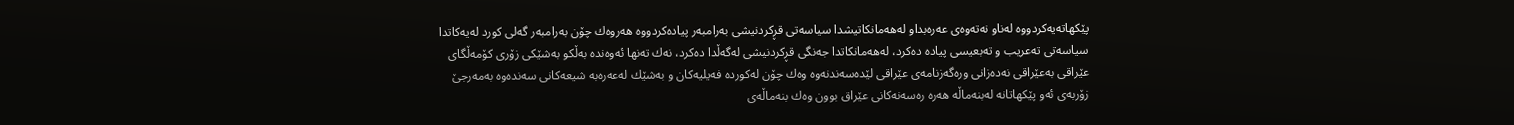پێكهاته‌یه‌كردووه‌ له‌ناو نه‌ته‌وه‌ی‌ عه‌ره‌بداو له‌هه‌مانكاتیشدا سیاسه‌تی‌ قڕكردنیشی‌ به‌رامبه‌ر پیاده‌كردووه‌ هه‌روه‌ك چۆن به‌رامبه‌ر گه‌لی‌ كورد له‌یه‌كاتدا سیاسه‌تی‌ ته‌عریب و ته‌بعیسی‌ پیاده‌ ده‌كرد، له‌هه‌مانكاتدا جه‌نگی‌ قڕكردنیشی‌ له‌گه‌ڵدا ده‌كرد، نه‌ك ته‌نها ئه‌وه‌نده‌ به‌ڵكو به‌شێكی‌ زۆری‌ كۆمه‌ڵگای‌ عێراقی‌ به‌عێراقی‌ نه‌ده‌زانی‌ وره‌گه‌زنامه‌ی‌ عێراقی‌ لێده‌سه‌ندنه‌وه‌ وه‌ك چۆن له‌كورده‌ فه‌یلیه‌كان و به‌شێك له‌عه‌ره‌به‌ شیعه‌كانی‌ سه‌نده‌وه‌ به‌مه‌رجێ‌ زۆربه‌ی‌ ئه‌و پێكهاتانه‌ له‌بنه‌ماڵه‌ هه‌ره‌ ره‌سه‌نه‌كانی‌ عێراق بوون وه‌ك بنه‌ماڵه‌ی‌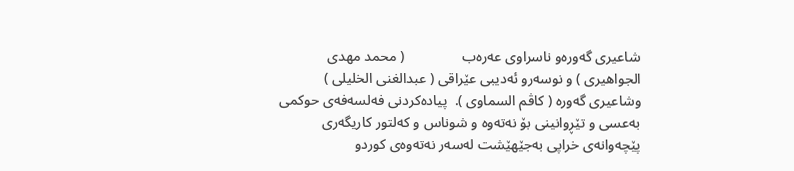شاعیری‌ گه‌وره‌و ناسراوی‌ عه‌ره‌ب                ( محمد مهدی‌ الجواهیری‌ ) و نوسه‌رو ئه‌دیبی‌ عێراقی‌ ( عبدالغنی‌ الخلیلی‌ ) وشاعیری‌ گه‌وره‌ ( كاڤم السماوی‌ ).  پیاده‌كردنی‌ فه‌لسه‌فه‌ی‌ حوكمی‌ به‌عسی‌ و تێڕوانینی‌ بۆ نه‌ته‌وه‌ و شوناس و كه‌لتور كاریگه‌ری‌ پێچه‌وانه‌ی‌ خراپی‌ به‌جێهێشت له‌سه‌ر نه‌ته‌وه‌ی‌ كوردو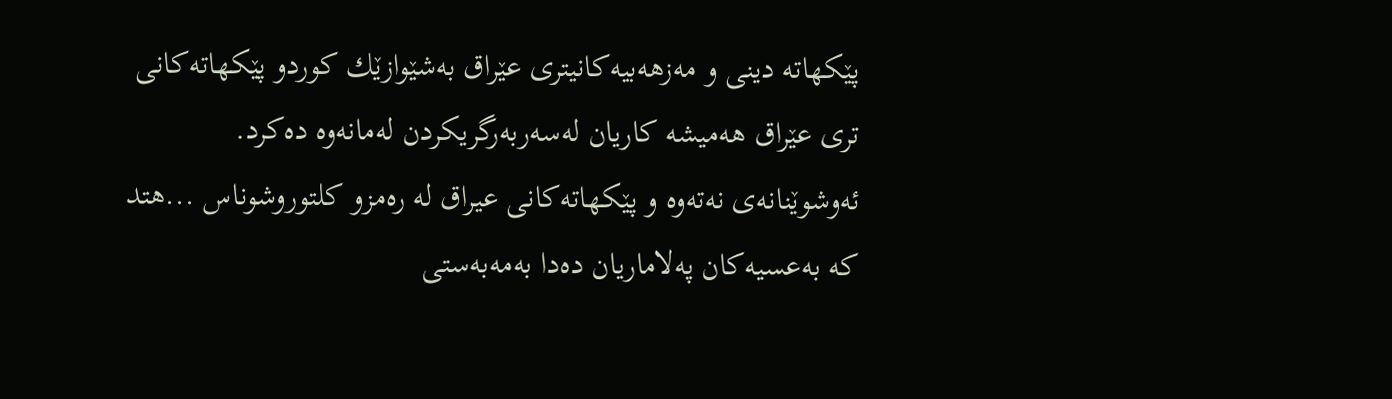پێكهاته‌ دینی‌ و مه‌زهه‌بیه‌كانیتری‌ عێراق به‌شێوازێك كوردو پێكهاته‌كانی‌ تری‌ عێراق هه‌میشه‌ كاریان له‌سه‌ربه‌رگریكردن له‌مانه‌وه‌ ده‌كرد. ئه‌وشوێنانه‌ی‌ نه‌ته‌وه‌ و پێكهاته‌كانی‌ عیراق له‌ ره‌مزو كلتوروشوناس ...هتد كه‌ به‌عسیه‌كان په‌لاماریان ده‌دا به‌مه‌به‌ستی‌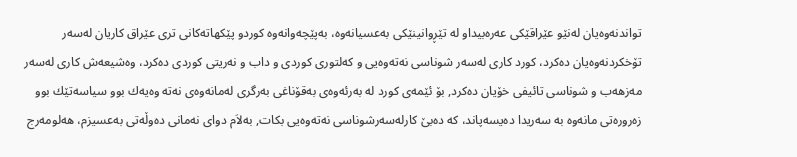تواندنه‌وه‌یان له‌نێو عێراقێكی‌ عه‌ره‌بیداو له‌ تێڕوانینێكی‌ به‌عسیانه‌وه‌، به‌پێچه‌وانه‌وه‌ كوردو پێكهاته‌كانی‌ تری‌ عێراق كاریان له‌سه‌ر تۆخكردنه‌وه‌یان ده‌كرد، كورد كاری‌ له‌سه‌ر شوناسی‌ نه‌ته‌وه‌یی‌ و كه‌لتوری‌ كوردی‌ و داب و نه‌ریتی‌ كوردی‌ ده‌كرد، وه‌شیعه‌ش كاری‌ له‌سه‌ر مه‌زهه‌ب و شوناسی‌ تائیفی‌ خۆیان ده‌كرد, بۆ ئێمه‌ی‌ كورد له‌ به‌رئه‌وه‌ی‌ به‌قۆناغی‌ به‌رگری‌ له‌مانه‌وه‌ی‌ نه‌ته‌ وه‌یه‌ك بوو سیاسه‌تێك بوو زه‌روره‌تی‌ مانه‌وه‌ به‌ سه‌ریدا ده‌یسه‌پاند، كه‌ ده‌بێ‌ كارله‌سه‌رشوناسی‌ نه‌ته‌وه‌یی‌ بكات, به‌لاَم دوای‌ نه‌مانی‌ ده‌وڵه‌تی‌ به‌عسیزم، هه‌لومه‌رج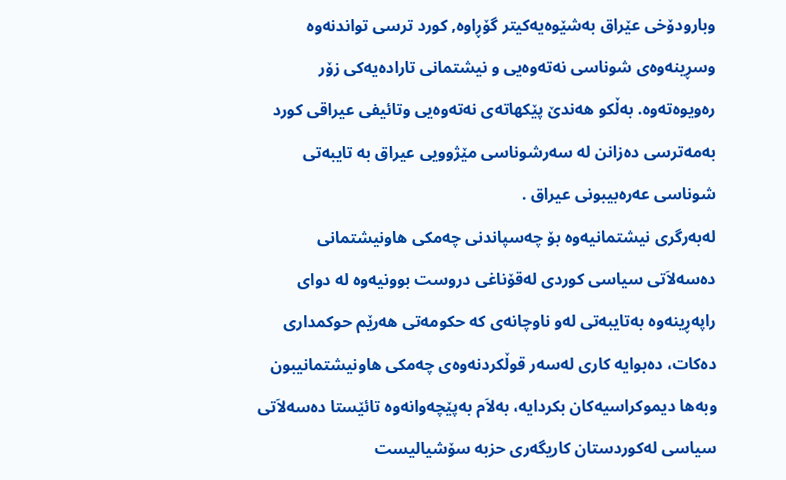وبارودۆخی‌ عێراق به‌شێوه‌یه‌كیتر گۆڕاوه‌, كورد ترسی‌ تواندنه‌وه‌ وسڕینه‌وه‌ی‌ شوناسی‌ نه‌ته‌وه‌یی‌ و نیشتمانی‌ تاراده‌یه‌كی‌ زۆر ره‌ویوه‌ته‌وه‌. به‌ڵكو هه‌ندێ‌ پێكهاته‌ی‌ نه‌ته‌وه‌یی‌ وتائیفی عیراقی‌ كورد به‌مه‌ترسی‌ ده‌زانن له‌ سه‌رشوناسی‌ مێژوویی‌ عیراق به‌ تایبه‌تی‌ شوناسی‌ عه‌ره‌بیبونی‌ عیراق .
له‌به‌رگری نیشتمانیه‌وه‌ بۆ چه‌سپاندنی‌ چه‌مكی‌ هاونیشتمانی‌
ده‌سه‌لاَتی‌ سیاسی‌ كوردی‌ له‌قۆناغی‌ دروست بوونیه‌وه‌ له‌ دوای‌ راپه‌ڕینه‌وه‌ به‌تایبه‌تی‌ له‌و ناوچانه‌ی‌ كه‌ حكومه‌تی‌ هه‌رێم حوكمداری‌ ده‌كات، ده‌بوایه‌ كاری‌ له‌سه‌ر قوڵكردنه‌وه‌ی‌ چه‌مكی‌ هاونیشتمانیبون وبه‌ها دیموكراسیه‌كان بكردایه‌، به‌لاَم به‌پێچه‌وانه‌وه‌ تائێستا ده‌سه‌لاَتی‌ سیاسی‌ له‌كوردستان كاریگه‌ری‌ حزبه‌ سۆشیالیست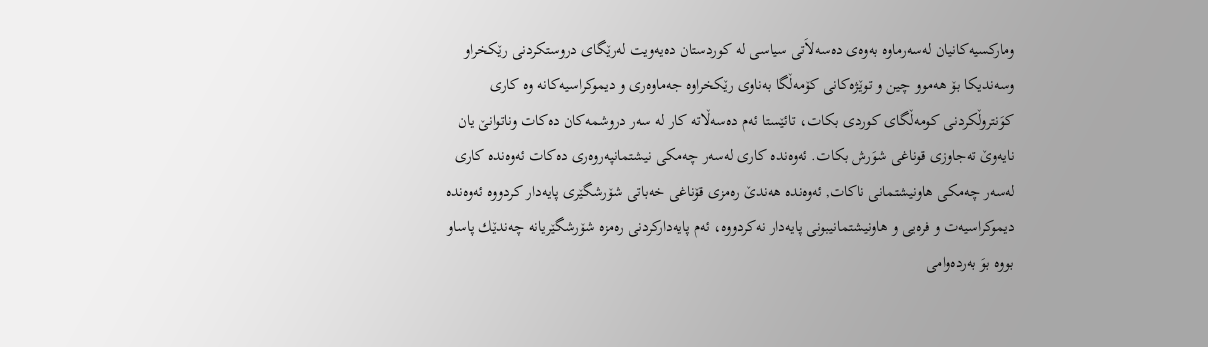وماركسیه‌كانیان له‌سه‌رماوه‌ به‌وه‌ی‌ ده‌سه‌لاَتی‌ سیاسی‌ له‌ كوردستان ده‌یه‌ویت له‌رێگای‌ دروستكردنی‌ رێكخراو وسه‌ندیكا بۆ هه‌موو چین و توێژه‌كانی‌ كۆمه‌ڵگا به‌ناوی‌ رێكخراوه‌ جه‌ماوه‌ری‌ و دیموكراسیه‌كانه‌ وه‌ كاری‌ كوَنتروڵكردنی‌ كومه‌ڵگای‌ كوردی‌ بكات، تائێستا ئه‌م ده‌سه‌ڵاته‌ كار له‌ سه‌ر دروشمه‌كان ده‌كات وناتوانێ‌ یان نایه‌وێ‌ ته‌جاوزی‌ قوناغی‌ شوَرش بكات. ئه‌وه‌نده‌ كاری‌ له‌سه‌ر چه‌مكی‌ نیشتمانپه‌روه‌ری‌ ده‌كات ئه‌وه‌نده‌ كاری‌ له‌سه‌ر چه‌مكی‌ هاونیشتمانی‌ ناكات, ئه‌وه‌نده‌ هه‌ندێ‌ ره‌مزی‌ قۆناغی‌ خه‌باتی‌ شۆرشگێری‌ پایه‌دار كردووه‌ ئه‌وه‌نده‌ دیموكراسیه‌ت و فره‌یی‌ و هاونیشتمانیبونی‌ پایه‌دار نه‌كردووه‌، ئه‌م پایه‌داركردنی‌ ره‌مزه‌ شۆرشگێریانه‌ چه‌ندێك پاساو بووه‌ بوَ به‌رده‌وامی‌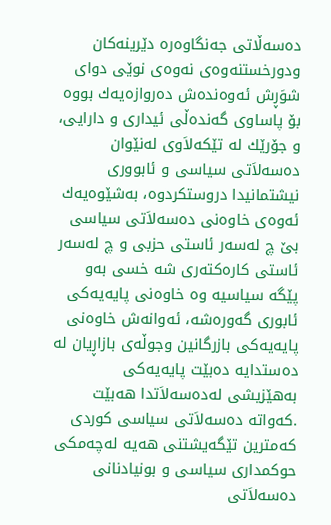ده‌سه‌ڵاتی‌ جه‌نگاوه‌ره‌ دێرینه‌كان ودورخستنه‌وه‌ی‌ نه‌وه‌ی‌ نوێی‌ دوای‌ شوَڕش ئه‌وه‌نده‌ش ده‌روازه‌یه‌ك بووه‌ بۆ پاساوی‌ گه‌نده‌ڵی‌ ئیداری‌ و دارایی‌، و جۆرێك له‌ تێكه‌لاَوی‌ له‌نێوان ده‌سه‌لاَتی‌ سیاسی‌ و ئابووری‌ نیشتمانیدا دروستكردوه‌، به‌شێوه‌یه‌ك ئه‌وه‌ی‌ خاوه‌نی‌ ده‌سه‌لاَتی‌ سیاسی‌ بێ‌ چ له‌سه‌ر ئاستی‌ حزبی‌ و چ له‌سه‌ر ئاستی‌ كاره‌كته‌ری‌ شه‌ خسی‌ به‌و پێگه‌ سیاسیه‌ وه‌ خاوه‌نی‌ پایه‌یه‌كی‌ ئابوری‌ گه‌وره‌شه‌، ئه‌وانه‌ش خاوه‌نی‌ پایه‌یه‌كی‌ بازرگانین وجوڵه‌ی‌ بازاڕیان له‌ ده‌ستدایه‌ ده‌بێت پایه‌یه‌كی‌ به‌هێزیشی‌ له‌ده‌سه‌لاَتدا هه‌بێت .كه‌واته‌ ده‌سه‌لاَتی‌ سیاسی‌ كوردی‌ كه‌مترین تێگه‌یشتنی‌ هه‌یه‌ له‌چه‌مكی‌ حوكمداری‌ سیاسی‌ و بونیادنانی‌ ده‌سه‌لاَتی‌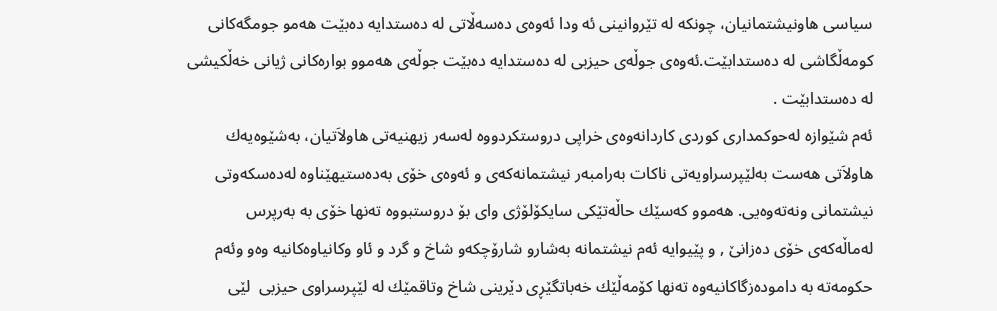سیاسی‌ هاونیشتمانیان، چونكه‌ له‌ تێروانینی‌ ئه‌ ودا ئه‌وه‌ی‌ ده‌سه‌ڵاتی‌ له‌ ده‌ستدایه‌ ده‌بێت هه‌مو جومگه‌كانی‌ كومه‌ڵگاشی‌ له‌ ده‌ستدابێت.ئه‌وه‌ی‌ جوڵه‌ی‌ حیزبی‌ له‌ ده‌ستدایه‌ ده‌بێت جوڵه‌ی‌ هه‌موو بواره‌كانی‌ ژیانی‌ خه‌ڵكیشی‌ له‌ ده‌ستدابێت .
ئه‌م شێوازه‌ له‌حوكمداری‌ كوردی‌ كاردانه‌وه‌ی‌ خراپی‌ دروستكردووه‌ له‌سه‌ر زیهنیه‌تی‌ هاولاَتیان، به‌شێوه‌یه‌ك هاولاَتی‌ هه‌ست به‌لێپرسراویه‌تی‌ ناكات به‌رامبه‌ر نیشتمانه‌كه‌ی‌ و ئه‌وه‌ی‌ خۆی‌ به‌ده‌ستیهێناوه‌ له‌ده‌سكه‌وتی‌ نیشتمانی‌ ونه‌ته‌وه‌یی‌. هه‌موو كه‌سێك حاڵه‌تێكی‌ سایكۆلۆژی‌ وای‌ بۆ دروستبووه‌ ته‌نها خۆی‌ به‌ به‌رپرس له‌ماڵه‌كه‌ی‌ خۆی‌ ده‌زانێ‌ , و پێیوایه‌ ئه‌م نیشتمانه‌ به‌شارو شارۆچكه‌و شاخ و گرد و ئاو وكانیاوه‌كانیه‌ وه‌و وئه‌م حكومه‌ته‌ به‌ داموده‌زگاكانیه‌وه‌ ته‌نها كۆمه‌ڵێك خه‌باتگێڕی‌ دێرینی‌ شاخ وتاقمێك له‌ لێپرسراوی‌ حیزبی  لێی‌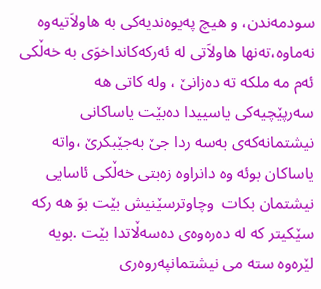سودمه‌ندن، و هیچ په‌یوه‌ندیه‌كی‌ به‌ هاولاَتیه‌وه‌ نه‌ماوه‌،ته‌نها هاولاَتی‌ له‌ ئه‌ركه‌كانداخوَی‌ به‌ خه‌ڵكی‌ ئه‌م مه‌ ملكه‌ ته‌ ده‌زانێ‌ ، وله‌ كاتی‌ هه‌ سه‌رپێچیه‌كی‌ یاسییدا ده‌بێت یاساكانی‌ نیشتمانه‌كه‌ی‌ به‌سه‌ ردا جێ به‌جێبكرێ‌ ،واته‌ یاساكان بوئه‌ وه‌ دانراوه‌ زه‌بتی‌ خه‌ڵكی‌ ئاسایی‌ نیشتمان بكات  وچاوترسێنیش بێت بوَ هه‌ ركه‌ سێكیتر كه‌ له‌ ده‌ره‌وه‌ی‌ ده‌سه‌ڵاتدا بێت .بویه‌ لێره‌وه‌ سته‌ می‌ نیشتمانپه‌روه‌ری‌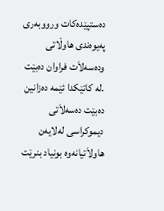ده‌ستپێده‌كات ورووبه‌ری‌ په‌یوه‌ندی‌ هاوڵاتی‌ وده‌سه‌لاَت فراوان ده‌بێت  .له‌ كاتێكدا ئێمه‌ ده‌زانین ده‌بێت ده‌سه‌لاَتی‌ دیموكراسی‌ له‌لایه‌ن هاولاَتیانه‌وه‌ بونیاد بنرێت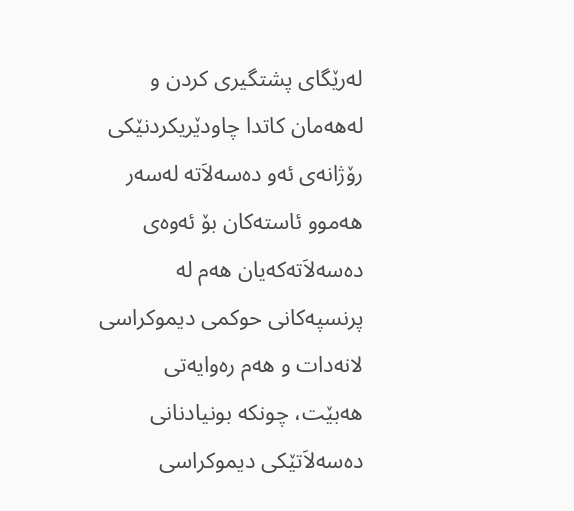له‌رێگای‌ پشتگیری‌ كردن و له‌هه‌مان كاتدا چاودێریكردنێكی‌ رۆژانه‌ی‌ ئه‌و ده‌سه‌لاَته‌ له‌سه‌ر هه‌موو ئاسته‌كان بۆ ئه‌وه‌ی‌ ده‌سه‌لاَته‌كه‌یان هه‌م له‌ پرنسپه‌كانی‌ حوكمی‌ دیموكراسی‌ لانه‌دات و هه‌م ره‌وایه‌تی‌ هه‌بێت، چونكه‌ بونیادنانی‌ ده‌سه‌لاَتێكی‌ دیموكراسی‌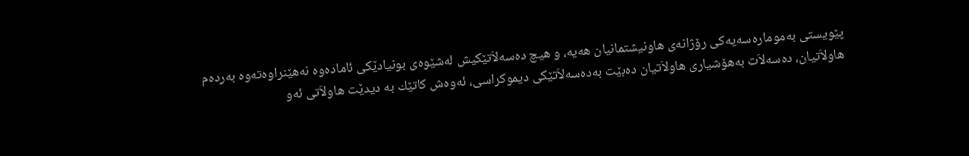پێویستی‌ به‌موماره‌سه‌یه‌كی‌ رۆژانه‌ی‌ هاونیشتمانیان هه‌یه‌، و هیچ ده‌سه‌لاَتێكیش له‌شێوه‌ی‌ بونیادێكی‌ ئاماده‌وه‌ نه‌هێنراوه‌ته‌وه‌ به‌رده‌م هاولاَتیان، ده‌سه‌لاَت به‌هۆشیاری‌ هاولاَتیان ده‌بێت به‌ده‌سه‌لاَتێكی‌ دیموكراسی‌، ئه‌وه‌ش كاتێك به‌ دیدێت هاولاَتی‌ ئه‌و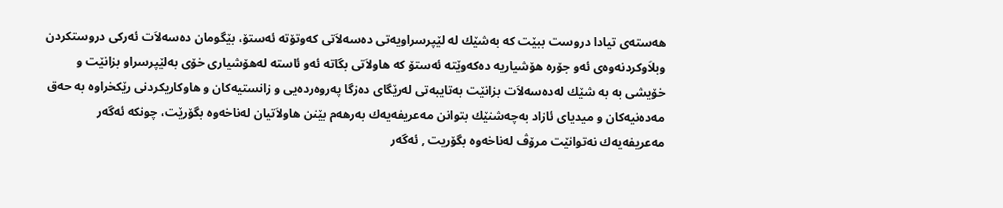هه‌سته‌ی‌ تیادا دروست ببێت كه‌ به‌شێك له‌ لێپرسراویه‌تی‌ ده‌سه‌لاَتی‌ كه‌وتۆته‌ ئه‌ستۆ، بێگومان ده‌سه‌لاَت ئه‌ركی‌ دروستكردن وبلاَوكردنه‌وه‌ی‌ ئه‌و جۆره‌ هۆشیاریه‌ ده‌كه‌وێته‌ ئه‌ستۆ كه‌ هاولاَتی‌ بگاته‌ ئه‌و ئاسته‌ له‌هۆشیاری‌ خۆی‌ به‌لێپرسراو بزانێت و خۆیشی‌ به‌ به‌ شێك له‌ده‌سه‌لاَت بزانێت به‌تایبه‌تی‌ له‌رێگای‌ ده‌زگا په‌روه‌رده‌یی‌ و زانستیه‌كان و هاوكاریكردنی‌ رێكخراوه‌ به‌ حه‌ق مه‌ده‌نیه‌كان و میدیای‌ ئازاد به‌چه‌شنێك بتوانن مه‌عریفه‌یه‌ك به‌رهه‌م بێنن هاولاَتیان له‌ناخه‌وه‌ بگۆرێت، چونكه‌ ئه‌گه‌ر مه‌عریفه‌یه‌ك نه‌توانێت مرۆڤ له‌ناخه‌وه‌ بگۆریت , ئه‌گه‌ر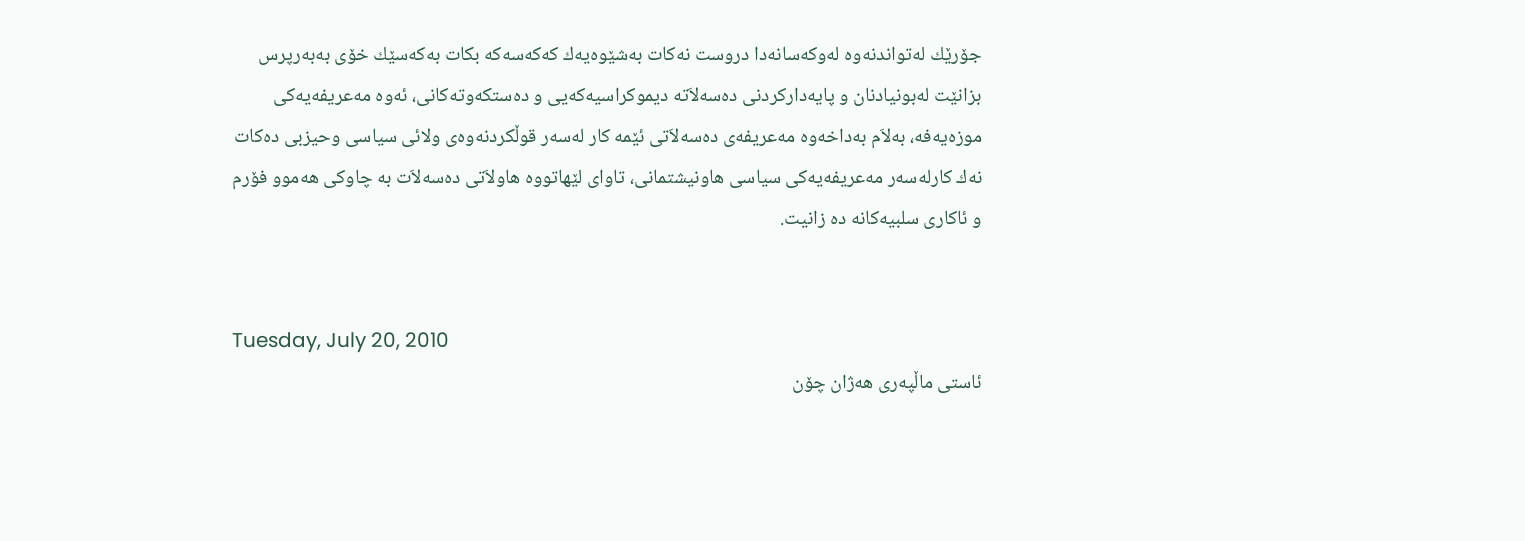جۆرێك له‌تواندنه‌وه‌ له‌وكه‌سانه‌دا دروست نه‌كات به‌شێوه‌یه‌ك كه‌كه‌سه‌كه‌ بكات به‌كه‌سێك خۆی‌ به‌به‌رپرس بزانێت له‌بونیادنان و پایه‌داركردنی‌ ده‌سه‌لاَته‌ دیموكراسیه‌كه‌یی‌ و ده‌ستكه‌وته‌كانی‌، ئه‌وه‌ مه‌عریفه‌یه‌كی‌ موزه‌یه‌فه‌، به‌لاَم به‌داخه‌وه‌ مه‌عریفه‌ی‌ ده‌سه‌لاَتی‌ ئێمه‌ كار له‌سه‌ر قوڵكردنه‌وه‌ی‌ ولائی‌ سیاسی‌ وحیزبی‌ ده‌كات نه‌ك كارله‌سه‌ر مه‌عریفه‌یه‌كی‌ سیاسی‌ هاونیشتمانی‌، تاوای‌ لێهاتووه‌ هاولاَتی‌ ده‌سه‌لاَت به‌ چاوكی‌ هه‌موو فۆرم و ئاكاری‌ سلبیه‌كانه‌ ده‌ زانیت.


Tuesday, July 20, 2010
ئاستی‌ ماڵپه‌ری‌ هه‌ژان چۆن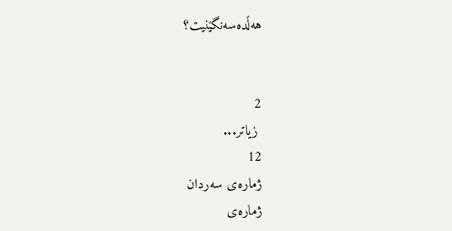هه‌ڵده‌سه‌نگێنیت؟


2
 زیاتر...
12
ژماره‌ی سه‌ردان
ژماره‌ی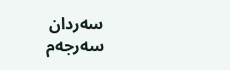سه‌ردان
سه‌رجه‌م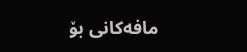مافه‌کانی بۆ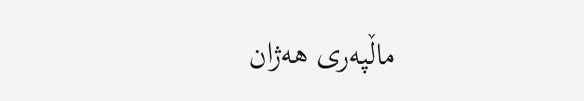ماڵپه‌ری هه‌ژان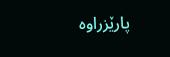پارێزراوه‌